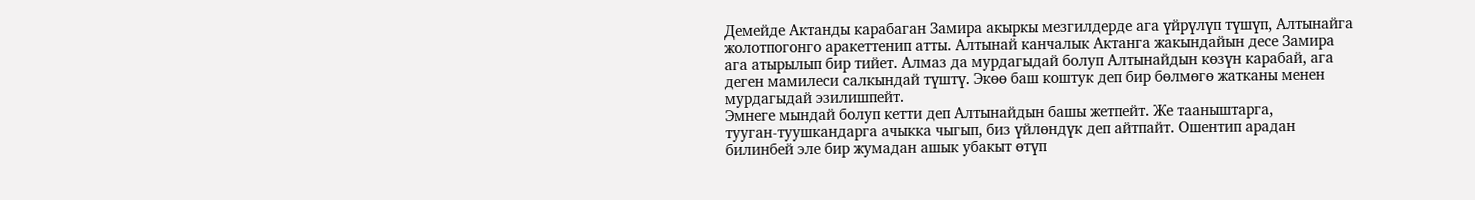Демейде Актанды карабаган Замира акыркы мезгилдерде ага үйрүлүп түшүп, Алтынайга жолотпогонго аракеттенип атты. Алтынай канчалык Актанга жакындайын десе Замира ага атырылып бир тийет. Алмаз да мурдагыдай болуп Алтынайдын көзүн карабай, ага деген мамилеси салкындай түштү. Экөө баш коштук деп бир бөлмөгө жатканы менен мурдагыдай эзилишпейт.
Эмнеге мындай болуп кетти деп Алтынайдын башы жетпейт. Же тааныштарга,
тууган-туушкандарга ачыкка чыгып, биз үйлөндүк деп айтпайт. Ошентип арадан билинбей эле бир жумадан ашык убакыт өтүп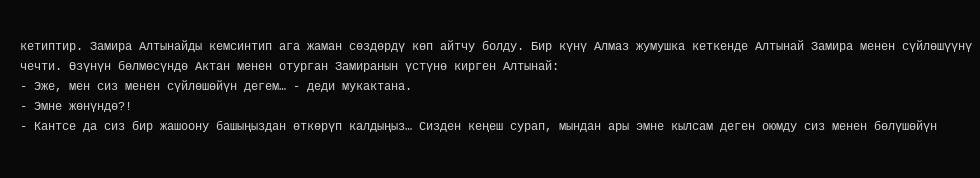кетиптир. Замира Алтынайды кемсинтип ага жаман сөздөрдү көп айтчу болду. Бир күнү Алмаз жумушка кеткенде Алтынай Замира менен сүйлөшүүнү чечти. Өзүнүн бөлмөсүндө Актан менен отурган Замиранын үстүнө кирген Алтынай:
- Эже, мен сиз менен сүйлөшөйүн дегем… - деди мукактана.
- Эмне жөнүндө?!
- Кантсе да сиз бир жашоону башыңыздан өткөрүп калдыңыз… Сизден кеңеш сурап, мындан ары эмне кылсам деген оюмду сиз менен бөлүшөйүн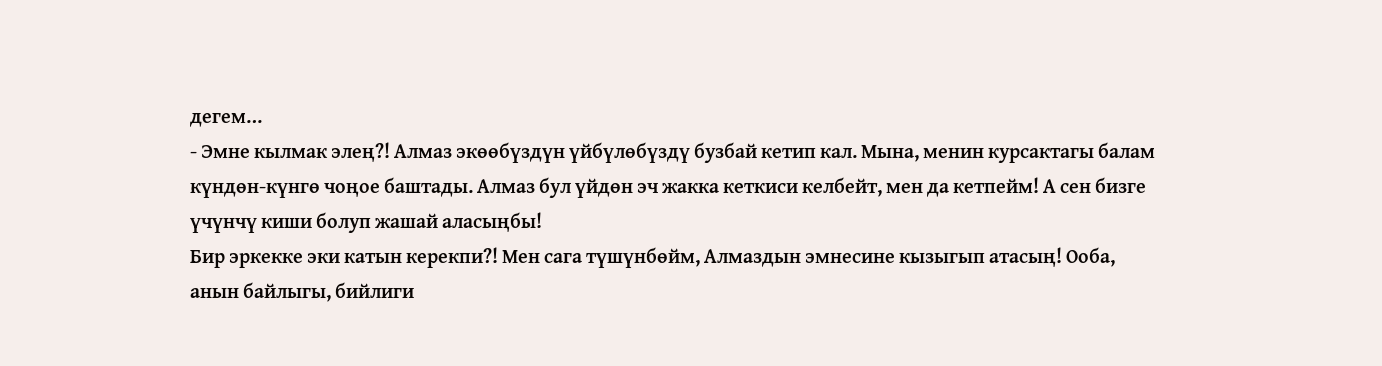дегем…
- Эмне кылмак элең?! Алмаз экөөбүздүн үйбүлөбүздү бузбай кетип кал. Мына, менин курсактагы балам күндөн-күнгө чоңое баштады. Алмаз бул үйдөн эч жакка кеткиси келбейт, мен да кетпейм! А сен бизге үчүнчү киши болуп жашай аласыңбы!
Бир эркекке эки катын керекпи?! Мен сага түшүнбөйм, Алмаздын эмнесине кызыгып атасың! Ооба, анын байлыгы, бийлиги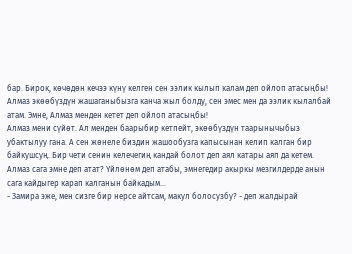бар. Бирок, көчөдөн кечээ күнү келген сен ээлик кылып калам деп ойлоп атасыңбы!
Алмаз экөөбүздүн жашаганыбызга канча жыл болду, сен эмес мен да ээлик кылалбай атам. Эмне, Алмаз менден кетет деп ойлоп атасыңбы!
Алмаз мени сүйөт. Ал менден баарыбир кетпейт, экөөбүздүн таарынычыбыз убактылуу гана. А сен жөнеле биздин жашообузга капысынан келип калган бир байкушсуң. Бир чети сенин келечегиң кандай болот деп аял катары аяп да кетем. Алмаз сага эмне деп атат? Үйлөнөм деп атабы, эмнегедир акыркы мезгилдерде анын сага кайдыгер карап калганын байкадым…
- Замира эже, мен сизге бир нерсе айтсам, макул болосузбу? - деп жалдырай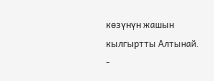көзүнүн жашын кылгыртты Алтынай.
-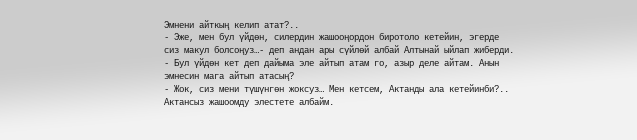Эмнени айткың келип атат?..
- Эже, мен бул үйдөн, силердин жашооңордон биротоло кетейин, эгерде сиз макул болсоңуз…- деп андан ары сүйлөй албай Алтынай ыйлап жиберди.
- Бул үйдөн кет деп дайыма эле айтып атам го, азыр деле айтам. Анын эмнесин мага айтып атасың?
- Жок, сиз мени түшүнгөн жоксуз… Мен кетсем, Актанды ала кетейинби?..
Актансыз жашоомду элестете албайм.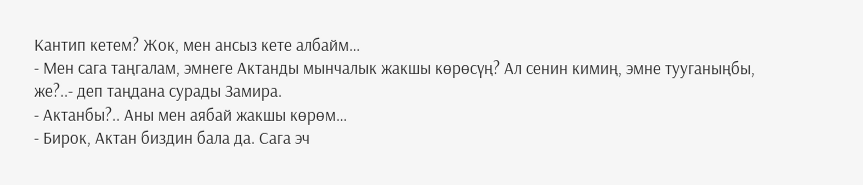Кантип кетем? Жок, мен ансыз кете албайм…
- Мен сага таңгалам, эмнеге Актанды мынчалык жакшы көрөсүң? Ал сенин кимиң, эмне тууганыңбы,
же?..- деп таңдана сурады Замира.
- Актанбы?.. Аны мен аябай жакшы көрөм…
- Бирок, Актан биздин бала да. Сага эч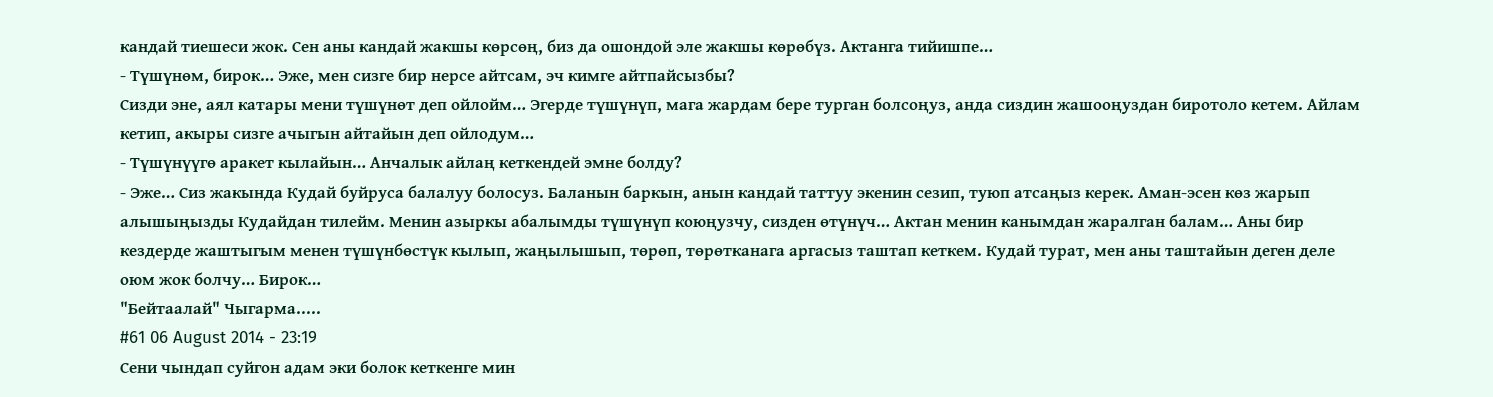кандай тиешеси жок. Сен аны кандай жакшы көрсөң, биз да ошондой эле жакшы көрөбүз. Актанга тийишпе…
- Түшүнөм, бирок… Эже, мен сизге бир нерсе айтсам, эч кимге айтпайсызбы?
Сизди эне, аял катары мени түшүнөт деп ойлойм… Эгерде түшүнүп, мага жардам бере турган болсоңуз, анда сиздин жашооңуздан биротоло кетем. Айлам кетип, акыры сизге ачыгын айтайын деп ойлодум…
- Түшүнүүгө аракет кылайын… Анчалык айлаң кеткендей эмне болду?
- Эже… Сиз жакында Кудай буйруса балалуу болосуз. Баланын баркын, анын кандай таттуу экенин сезип, туюп атсаңыз керек. Аман-эсен көз жарып алышыңызды Кудайдан тилейм. Менин азыркы абалымды түшүнүп коюңузчу, сизден өтүнүч… Актан менин канымдан жаралган балам… Аны бир кездерде жаштыгым менен түшүнбөстүк кылып, жаңылышып, төрөп, төрөтканага аргасыз таштап кеткем. Кудай турат, мен аны таштайын деген деле оюм жок болчу… Бирок…
"Бейтаалай" Чыгарма.....
#61 06 August 2014 - 23:19
Сени чындап суйгон адам эки болок кеткенге мин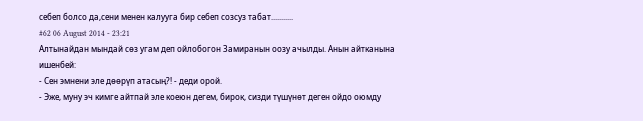себеп болсо да,сени менен калууга бир себеп созсуз табат...........
#62 06 August 2014 - 23:21
Алтынайдан мындай сөз угам деп ойлобогон Замиранын оозу ачылды. Анын айтканына ишенбей:
- Сен эмнени эле дөөрүп атасың?! - деди орой.
- Эже, муну эч кимге айтпай эле коеюн дегем, бирок, сизди түшүнөт деген ойдо оюмду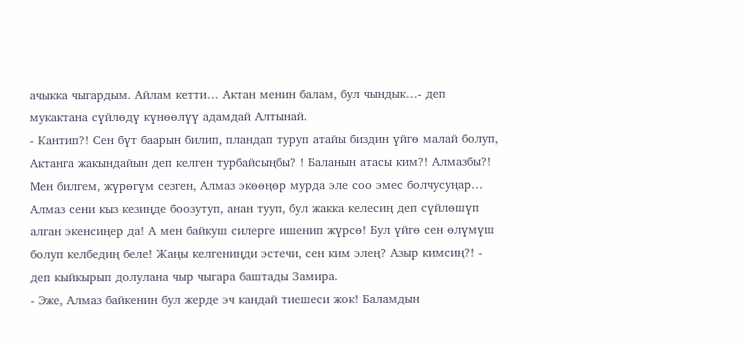ачыкка чыгардым. Айлам кетти… Актан менин балам, бул чындык…- деп мукактана сүйлөдү күнөөлүү адамдай Алтынай.
- Кантип?! Сен бүт баарын билип, пландап туруп атайы биздин үйгө малай болуп, Актанга жакындайын деп келген турбайсыңбы? ! Баланын атасы ким?! Алмазбы?! Мен билгем, жүрөгүм сезген, Алмаз экөөңөр мурда эле соо эмес болчусуңар… Алмаз сени кыз кезиңде боозутуп, анан тууп, бул жакка келесиң деп сүйлөшүп алган экенсиңер да! А мен байкуш силерге ишенип жүрсө! Бул үйгө сен өлүмүш болуп келбедиң беле! Жаңы келгениңди эстечи, сен ким элең? Азыр кимсиң?! - деп кыйкырып долулана чыр чыгара баштады Замира.
- Эже, Алмаз байкенин бул жерде эч кандай тиешеси жок! Баламдын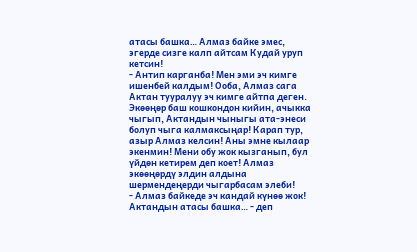атасы башка… Алмаз байке эмес, эгерде сизге калп айтсам Кудай уруп кетсин!
- Антип карганба! Мен эми эч кимге ишенбей калдым! Ооба, Алмаз сага Актан тууралуу эч кимге айтпа деген. Экөөңөр баш кошкондон кийин, ачыкка чыгып, Актандын чыныгы ата-энеси болуп чыга калмаксыңар! Карап тур, азыр Алмаз келсин! Аны эмне кылаар экенмин! Мени обу жок кызганып, бул үйдөн кетирем деп коет! Алмаз экөөңөрдү элдин алдына шермендеңерди чыгарбасам элеби!
- Алмаз байкеде эч кандай күнөө жок! Актандын атасы башка… - деп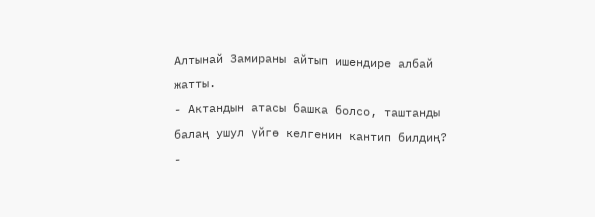Алтынай Замираны айтып ишендире албай жатты.
- Актандын атасы башка болсо, таштанды балаң ушул үйгө келгенин кантип билдиң?
-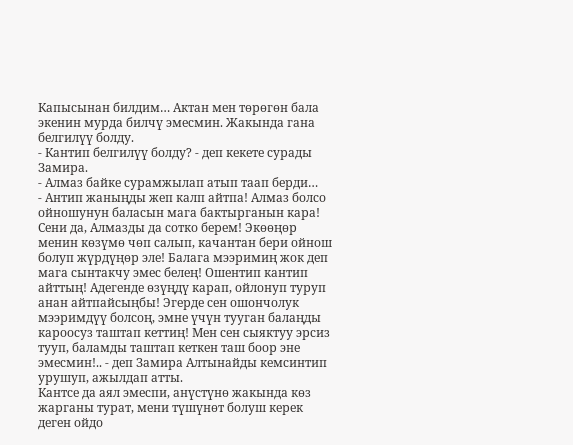Капысынан билдим… Актан мен төрөгөн бала экенин мурда билчү эмесмин. Жакында гана белгилүү болду.
- Кантип белгилүү болду? - деп кекете сурады Замира.
- Алмаз байке сурамжылап атып таап берди…
- Антип жаныңды жеп калп айтпа! Алмаз болсо ойношунун баласын мага бактырганын кара! Сени да, Алмазды да сотко берем! Экөөңөр менин көзүмө чөп салып, качантан бери ойнош болуп жүрдүңөр эле! Балага мээримиң жок деп мага сынтакчу эмес белең! Ошентип кантип айттың! Адегенде өзүңдү карап, ойлонуп туруп анан айтпайсыңбы! Эгерде сен ошончолук мээримдүү болсоң, эмне үчүн тууган балаңды кароосуз таштап кеттиң! Мен сен сыяктуу эрсиз тууп, баламды таштап кеткен таш боор эне эмесмин!.. - деп Замира Алтынайды кемсинтип урушуп, ажылдап атты.
Кантсе да аял эмеспи, анүстүнө жакында көз жарганы турат, мени түшүнөт болуш керек деген ойдо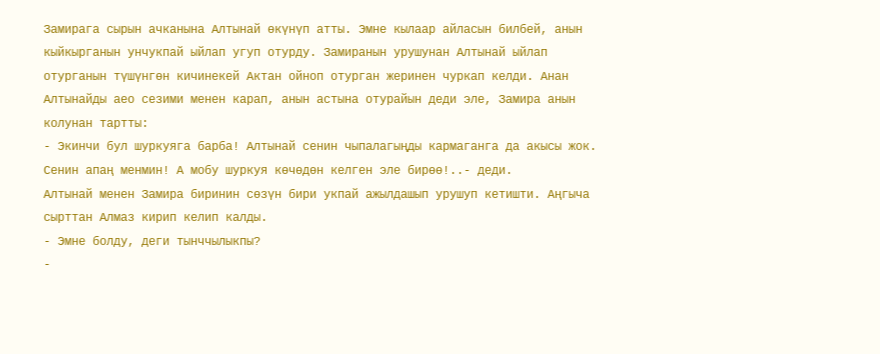Замирага сырын ачканына Алтынай өкүнүп атты. Эмне кылаар айласын билбей, анын кыйкырганын унчукпай ыйлап угуп отурду. Замиранын урушунан Алтынай ыйлап отурганын түшүнгөн кичинекей Актан ойноп отурган жеринен чуркап келди. Анан Алтынайды аео сезими менен карап, анын астына отурайын деди эле, Замира анын колунан тартты:
- Экинчи бул шуркуяга барба! Алтынай сенин чыпалагыңды кармаганга да акысы жок. Сенин апаң менмин! А мобу шуркуя көчөдөн келген эле бирөө!..- деди.
Алтынай менен Замира биринин сөзүн бири укпай ажылдашып урушуп кетишти. Аңгыча сырттан Алмаз кирип келип калды.
- Эмне болду, деги тынччылыкпы?
-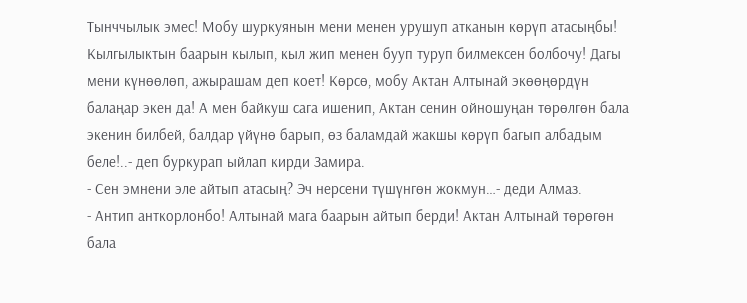Тынччылык эмес! Мобу шуркуянын мени менен урушуп атканын көрүп атасыңбы! Кылгылыктын баарын кылып, кыл жип менен бууп туруп билмексен болбочу! Дагы мени күнөөлөп, ажырашам деп коет! Көрсө, мобу Актан Алтынай экөөңөрдүн балаңар экен да! А мен байкуш сага ишенип, Актан сенин ойношуңан төрөлгөн бала экенин билбей, балдар үйүнө барып, өз баламдай жакшы көрүп багып албадым беле!..- деп буркурап ыйлап кирди Замира.
- Сен эмнени эле айтып атасың? Эч нерсени түшүнгөн жокмун…- деди Алмаз.
- Антип анткорлонбо! Алтынай мага баарын айтып берди! Актан Алтынай төрөгөн бала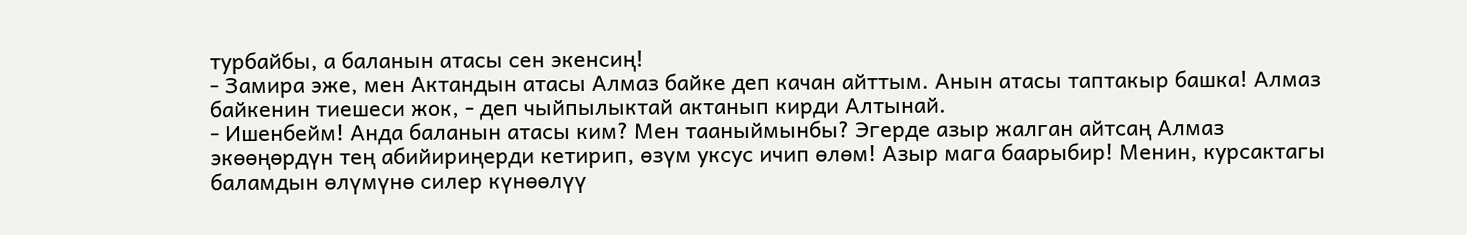турбайбы, а баланын атасы сен экенсиң!
- Замира эже, мен Актандын атасы Алмаз байке деп качан айттым. Анын атасы таптакыр башка! Алмаз байкенин тиешеси жок, - деп чыйпылыктай актанып кирди Алтынай.
- Ишенбейм! Анда баланын атасы ким? Мен тааныймынбы? Эгерде азыр жалган айтсаң Алмаз экөөңөрдүн тең абийириңерди кетирип, өзүм уксус ичип өлөм! Азыр мага баарыбир! Менин, курсактагы баламдын өлүмүнө силер күнөөлүү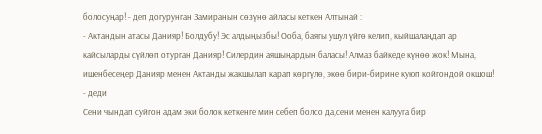болосуңар! - деп догурунган Замиранын сөзүнө айласы кеткен Алтынай :
- Актандын атасы Данияр! Болдубу! Эс алдыңызбы! Ооба, баягы ушул үйгө келип, кыйшалаңдап ар кайсыларды сүйлөп отурган Данияр! Силердин аяшыңардын баласы! Алмаз байкеде күнөө жок! Мына, ишенбесеңер Данияр менен Актанды жакшылап карап көргүлө, экөө бири-бирине куюп койгондой окшош! - деди
Сени чындап суйгон адам эки болок кеткенге мин себеп болсо да,сени менен калууга бир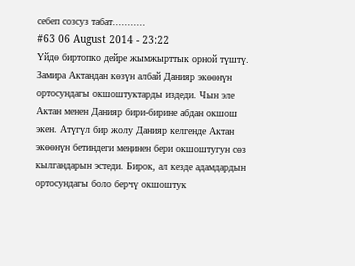себеп созсуз табат...........
#63 06 August 2014 - 23:22
Үйдө биртопко дейре жымжырттык орной түштү. Замира Актандан көзүн албай Данияр экөөнүн ортосундагы окшоштуктарды издеди. Чын эле Актан менен Данияр бири-бирине абдан окшош экен. Атүгүл бир жолу Данияр келгенде Актан экөөнүн бетиндеги меңинен бери окшоштугун сөз кылгандарын эстеди. Бирок, ал кезде адамдардын ортосундагы боло берчү окшоштук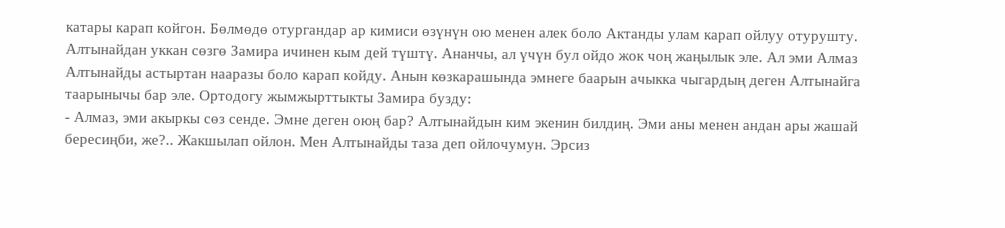катары карап койгон. Бөлмөдө отургандар ар кимиси өзүнүн ою менен алек боло Актанды улам карап ойлуу отурушту. Алтынайдан уккан сөзгө Замира ичинен кым дей түштү. Ананчы, ал үчүн бул ойдо жок чоң жаңылык эле. Ал эми Алмаз Алтынайды астыртан нааразы боло карап койду. Анын көзкарашында эмнеге баарын ачыкка чыгардың деген Алтынайга таарынычы бар эле. Ортодогу жымжырттыкты Замира бузду:
- Алмаз, эми акыркы сөз сенде. Эмне деген оюң бар? Алтынайдын ким экенин билдиң. Эми аны менен андан ары жашай бересиңби, же?.. Жакшылап ойлон. Мен Алтынайды таза деп ойлочумун. Эрсиз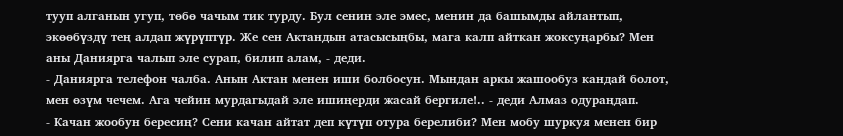тууп алганын угуп, төбө чачым тик турду. Бул сенин эле эмес, менин да башымды айлантып, экөөбүздү тең алдап жүрүптүр. Же сен Актандын атасысыңбы, мага калп айткан жоксуңарбы? Мен аны Даниярга чалып эле сурап, билип алам, - деди.
- Даниярга телефон чалба. Анын Актан менен иши болбосун. Мындан аркы жашообуз кандай болот, мен өзүм чечем. Ага чейин мурдагыдай эле ишиңерди жасай бергиле!.. - деди Алмаз одураңдап.
- Качан жообун бересиң? Сени качан айтат деп күтүп отура берелиби? Мен мобу шуркуя менен бир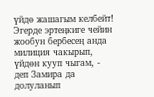үйдө жашагым келбейт! Эгерде эртеңкиге чейин жообун бербесең анда милиция чакырып, үйдөн кууп чыгам, - деп Замира да долуланып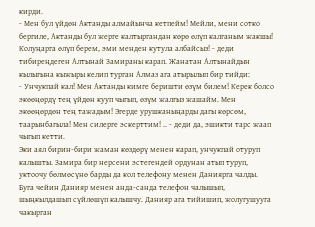кирди.
- Мен бул үйдөн Актанды алмайынча кетпейм! Мейли, мени сотко бергиле, Актанды бул жерге калтыргандан көрө өлүп калганым жакшы! Колуңарга өлүп берем, эми менден кутула албайсыз! - деди тибиреңдеген Алтынай Замираны карап. Жанатан Алтынайдын кылыгына кыжыры келип турган Алмаз ага атырылып бир тийди:
- Унчукпай кал! Мен Актанды кимге беришти өзүм билем! Керек болсо экөөңөрдү тең үйдөн кууп чыгып, өзүм жалгыз жашайм. Мен экөөңөрдөн тең тажадым! Эгерде урушканыңарды дагы көрсөм, таарынбагыла! Мен силерге эскерттим! .. - деди да, эшикти тарс жаап чыгып кетти.
Эки аял бирин-бири жаман көздөрү менен карап, унчукпай отуруп калышты. Замира бир нерсени эстегендей ордунан атып туруп, уктоочу бөлмөсүнө барды да кол телефону менен Даниярга чалды. Буга чейин Данияр менен анда-санда телефон чалышып, шыңкылдашып сүйлөшүп калышчу. Данияр ага тийишип, жолугушууга чакырган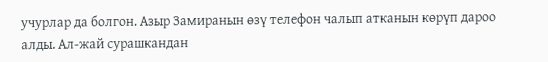учурлар да болгон. Азыр Замиранын өзү телефон чалып атканын көрүп дароо алды. Ал-жай сурашкандан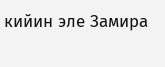кийин эле Замира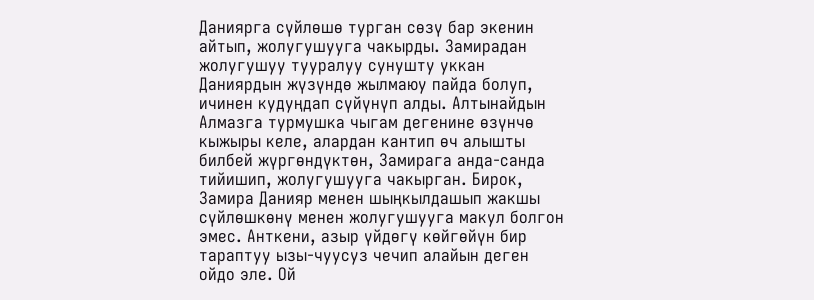Даниярга сүйлөшө турган сөзү бар экенин айтып, жолугушууга чакырды. Замирадан жолугушуу тууралуу сунушту уккан Даниярдын жүзүндө жылмаюу пайда болуп, ичинен кудуңдап сүйүнүп алды. Алтынайдын Алмазга турмушка чыгам дегенине өзүнчө кыжыры келе, алардан кантип өч алышты билбей жүргөндүктөн, Замирага анда-санда тийишип, жолугушууга чакырган. Бирок, Замира Данияр менен шыңкылдашып жакшы сүйлөшкөнү менен жолугушууга макул болгон эмес. Анткени, азыр үйдөгү көйгөйүн бир тараптуу ызы-чуусуз чечип алайын деген ойдо эле. Ой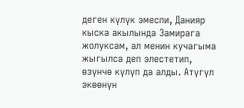деген күлүк эмеспи, Данияр кыска акылында Замирага жолуксам, ал менин кучагыма жыгылса деп элестетип, өзүнчө күлүп да алды. Атүгүл экөөнүн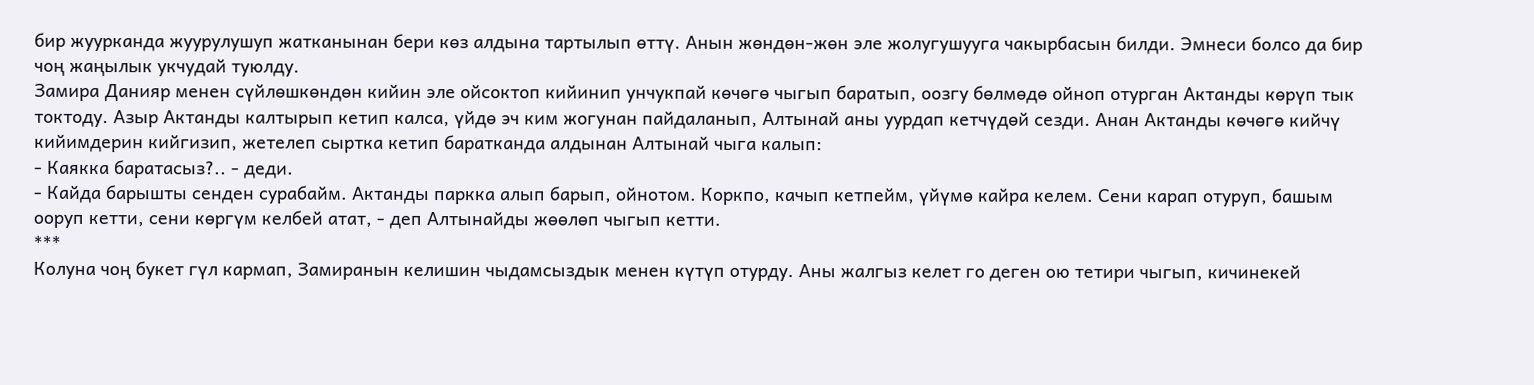бир жуурканда жуурулушуп жатканынан бери көз алдына тартылып өттү. Анын жөндөн-жөн эле жолугушууга чакырбасын билди. Эмнеси болсо да бир чоң жаңылык укчудай туюлду.
Замира Данияр менен сүйлөшкөндөн кийин эле ойсоктоп кийинип унчукпай көчөгө чыгып баратып, оозгу бөлмөдө ойноп отурган Актанды көрүп тык токтоду. Азыр Актанды калтырып кетип калса, үйдө эч ким жогунан пайдаланып, Алтынай аны уурдап кетчүдөй сезди. Анан Актанды көчөгө кийчү кийимдерин кийгизип, жетелеп сыртка кетип баратканда алдынан Алтынай чыга калып:
- Каякка баратасыз?.. - деди.
- Кайда барышты сенден сурабайм. Актанды паркка алып барып, ойнотом. Коркпо, качып кетпейм, үйүмө кайра келем. Сени карап отуруп, башым ооруп кетти, сени көргүм келбей атат, - деп Алтынайды жөөлөп чыгып кетти.
***
Колуна чоң букет гүл кармап, Замиранын келишин чыдамсыздык менен күтүп отурду. Аны жалгыз келет го деген ою тетири чыгып, кичинекей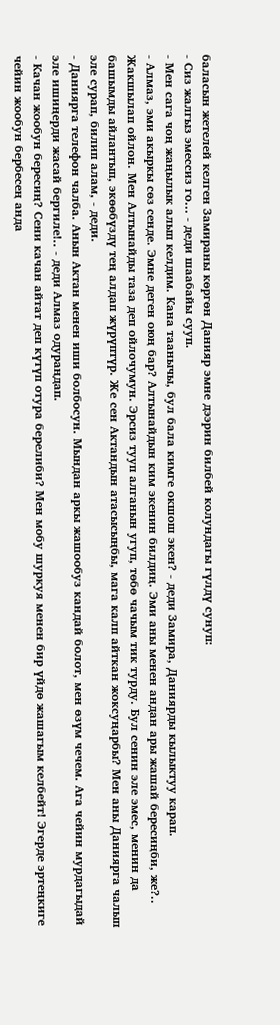баласын жетелей келген Замираны көргөн Данияр эмне дээрин билбей колундагы гүлдү сунуп:
- Сиз жалгыз эмессиз го… - деди шаабайы сууп.
- Мен сага чоң жаңылык алып келдим. Кана таанычы, бул бала кимге окшош экен? - деди Замира, Даниярды кылыктуу карап.
- Алмаз, эми акыркы сөз сенде. Эмне деген оюң бар? Алтынайдын ким экенин билдиң. Эми аны менен андан ары жашай бересиңби, же?.. Жакшылап ойлон. Мен Алтынайды таза деп ойлочумун. Эрсиз тууп алганын угуп, төбө чачым тик турду. Бул сенин эле эмес, менин да башымды айлантып, экөөбүздү тең алдап жүрүптүр. Же сен Актандын атасысыңбы, мага калп айткан жоксуңарбы? Мен аны Даниярга чалып эле сурап, билип алам, - деди.
- Даниярга телефон чалба. Анын Актан менен иши болбосун. Мындан аркы жашообуз кандай болот, мен өзүм чечем. Ага чейин мурдагыдай эле ишиңерди жасай бергиле!.. - деди Алмаз одураңдап.
- Качан жообун бересиң? Сени качан айтат деп күтүп отура берелиби? Мен мобу шуркуя менен бир үйдө жашагым келбейт! Эгерде эртеңкиге чейин жообун бербесең анда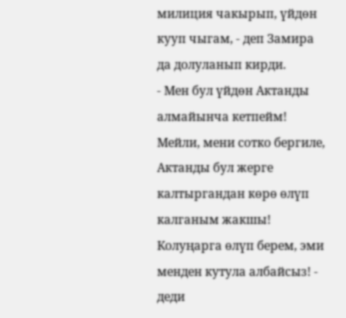милиция чакырып, үйдөн кууп чыгам, - деп Замира да долуланып кирди.
- Мен бул үйдөн Актанды алмайынча кетпейм! Мейли, мени сотко бергиле, Актанды бул жерге калтыргандан көрө өлүп калганым жакшы! Колуңарга өлүп берем, эми менден кутула албайсыз! - деди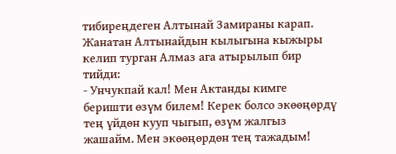тибиреңдеген Алтынай Замираны карап. Жанатан Алтынайдын кылыгына кыжыры келип турган Алмаз ага атырылып бир тийди:
- Унчукпай кал! Мен Актанды кимге беришти өзүм билем! Керек болсо экөөңөрдү тең үйдөн кууп чыгып, өзүм жалгыз жашайм. Мен экөөңөрдөн тең тажадым!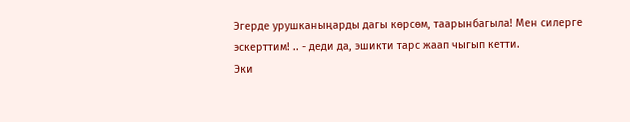Эгерде урушканыңарды дагы көрсөм, таарынбагыла! Мен силерге эскерттим! .. - деди да, эшикти тарс жаап чыгып кетти.
Эки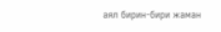аял бирин-бири жаман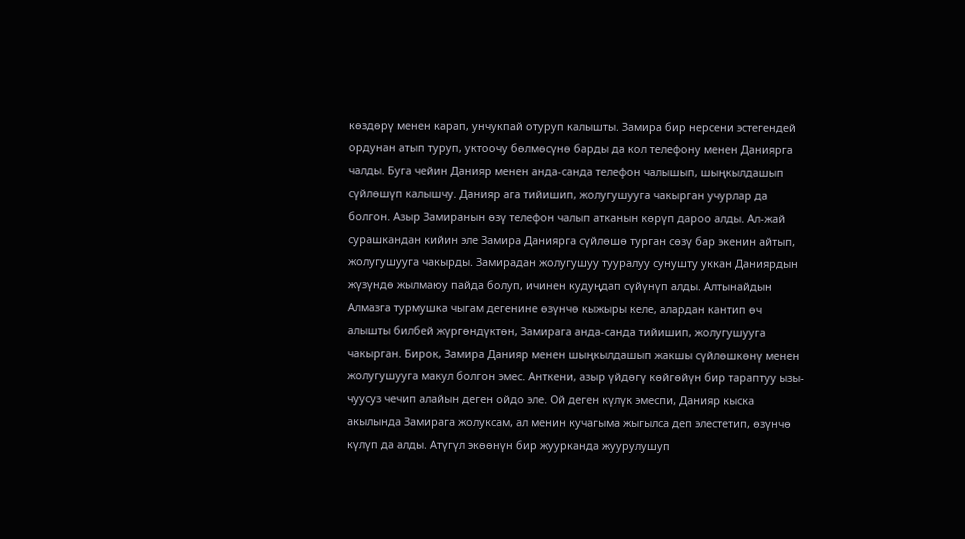көздөрү менен карап, унчукпай отуруп калышты. Замира бир нерсени эстегендей ордунан атып туруп, уктоочу бөлмөсүнө барды да кол телефону менен Даниярга чалды. Буга чейин Данияр менен анда-санда телефон чалышып, шыңкылдашып сүйлөшүп калышчу. Данияр ага тийишип, жолугушууга чакырган учурлар да болгон. Азыр Замиранын өзү телефон чалып атканын көрүп дароо алды. Ал-жай сурашкандан кийин эле Замира Даниярга сүйлөшө турган сөзү бар экенин айтып, жолугушууга чакырды. Замирадан жолугушуу тууралуу сунушту уккан Даниярдын жүзүндө жылмаюу пайда болуп, ичинен кудуңдап сүйүнүп алды. Алтынайдын Алмазга турмушка чыгам дегенине өзүнчө кыжыры келе, алардан кантип өч алышты билбей жүргөндүктөн, Замирага анда-санда тийишип, жолугушууга чакырган. Бирок, Замира Данияр менен шыңкылдашып жакшы сүйлөшкөнү менен жолугушууга макул болгон эмес. Анткени, азыр үйдөгү көйгөйүн бир тараптуу ызы-чуусуз чечип алайын деген ойдо эле. Ой деген күлүк эмеспи, Данияр кыска акылында Замирага жолуксам, ал менин кучагыма жыгылса деп элестетип, өзүнчө күлүп да алды. Атүгүл экөөнүн бир жуурканда жуурулушуп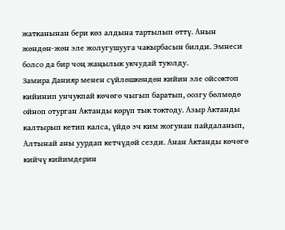жатканынан бери көз алдына тартылып өттү. Анын жөндөн-жөн эле жолугушууга чакырбасын билди. Эмнеси болсо да бир чоң жаңылык укчудай туюлду.
Замира Данияр менен сүйлөшкөндөн кийин эле ойсоктоп кийинип унчукпай көчөгө чыгып баратып, оозгу бөлмөдө ойноп отурган Актанды көрүп тык токтоду. Азыр Актанды калтырып кетип калса, үйдө эч ким жогунан пайдаланып, Алтынай аны уурдап кетчүдөй сезди. Анан Актанды көчөгө кийчү кийимдерин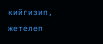кийгизип, жетелеп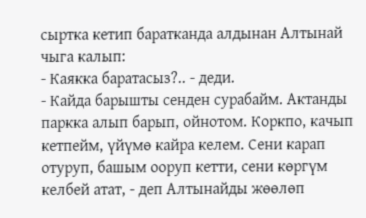сыртка кетип баратканда алдынан Алтынай чыга калып:
- Каякка баратасыз?.. - деди.
- Кайда барышты сенден сурабайм. Актанды паркка алып барып, ойнотом. Коркпо, качып кетпейм, үйүмө кайра келем. Сени карап отуруп, башым ооруп кетти, сени көргүм келбей атат, - деп Алтынайды жөөлөп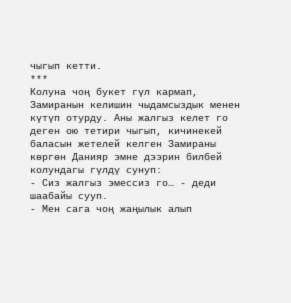чыгып кетти.
***
Колуна чоң букет гүл кармап, Замиранын келишин чыдамсыздык менен күтүп отурду. Аны жалгыз келет го деген ою тетири чыгып, кичинекей баласын жетелей келген Замираны көргөн Данияр эмне дээрин билбей колундагы гүлдү сунуп:
- Сиз жалгыз эмессиз го… - деди шаабайы сууп.
- Мен сага чоң жаңылык алып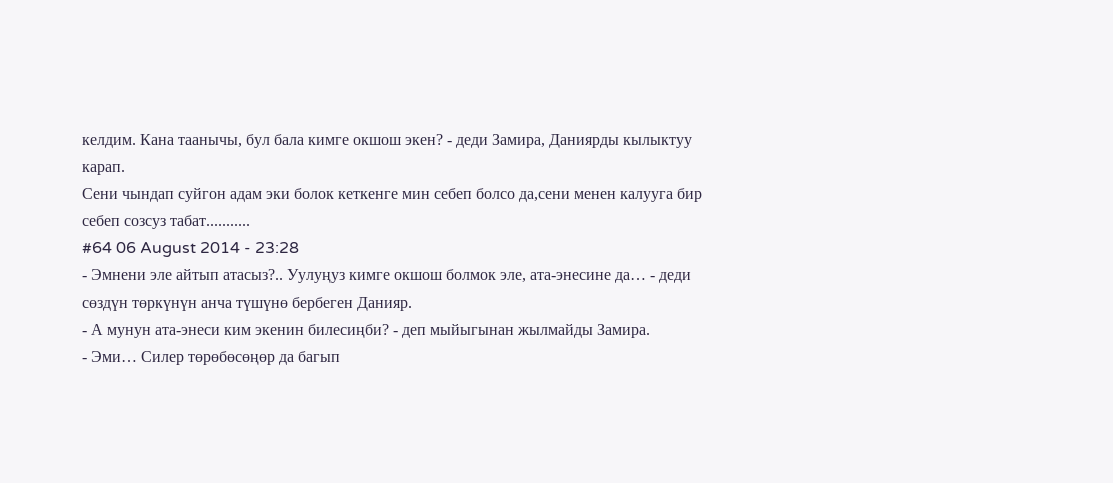келдим. Кана таанычы, бул бала кимге окшош экен? - деди Замира, Даниярды кылыктуу карап.
Сени чындап суйгон адам эки болок кеткенге мин себеп болсо да,сени менен калууга бир себеп созсуз табат...........
#64 06 August 2014 - 23:28
- Эмнени эле айтып атасыз?.. Уулуңуз кимге окшош болмок эле, ата-энесине да… - деди сөздүн төркүнүн анча түшүнө бербеген Данияр.
- А мунун ата-энеси ким экенин билесиңби? - деп мыйыгынан жылмайды Замира.
- Эми… Силер төрөбөсөңөр да багып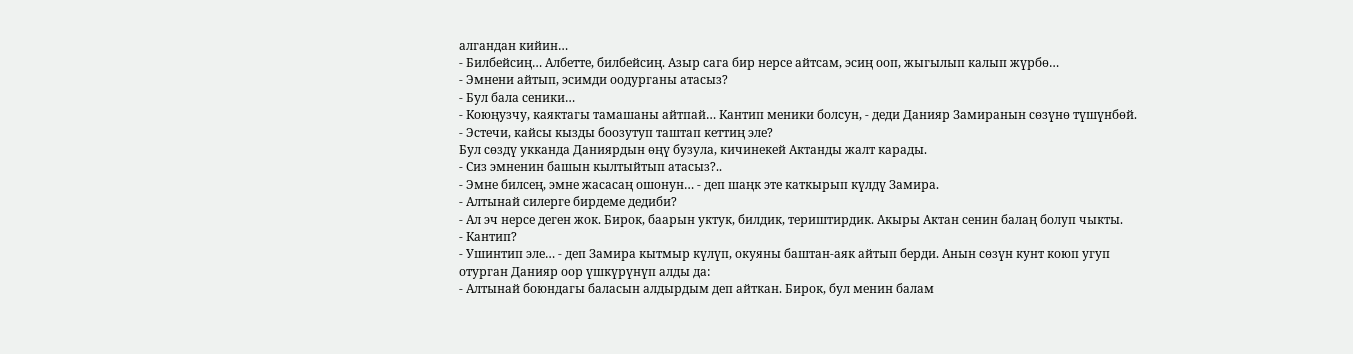алгандан кийин…
- Билбейсиң… Албетте, билбейсиң. Азыр сага бир нерсе айтсам, эсиң ооп, жыгылып калып жүрбө…
- Эмнени айтып, эсимди оодурганы атасыз?
- Бул бала сеники…
- Коюңузчу, каяктагы тамашаны айтпай… Кантип меники болсун, - деди Данияр Замиранын сөзүнө түшүнбөй.
- Эстечи, кайсы кызды боозутуп таштап кеттиң эле?
Бул сөздү укканда Даниярдын өңү бузула, кичинекей Актанды жалт карады.
- Сиз эмненин башын кылтыйтып атасыз?..
- Эмне билсең, эмне жасасаң ошонун… - деп шаңк эте каткырып күлдү Замира.
- Алтынай силерге бирдеме дедиби?
- Ал эч нерсе деген жок. Бирок, баарын уктук, билдик, териштирдик. Акыры Актан сенин балаң болуп чыкты.
- Кантип?
- Ушинтип эле… - деп Замира кытмыр күлүп, окуяны баштан-аяк айтып берди. Анын сөзүн кунт коюп угуп отурган Данияр оор үшкүрүнүп алды да:
- Алтынай боюндагы баласын алдырдым деп айткан. Бирок, бул менин балам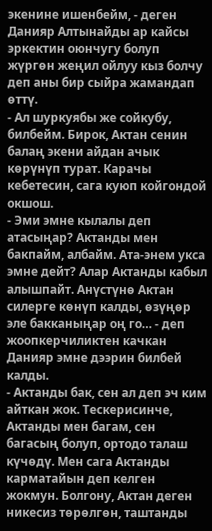экенине ишенбейм, - деген Данияр Алтынайды ар кайсы эркектин оюнчугу болуп жүргөн жеңил ойлуу кыз болчу деп аны бир сыйра жамандап өттү.
- Ал шуркуябы же сойкубу, билбейм. Бирок, Актан сенин балаң экени айдан ачык көрүнүп турат. Карачы кебетесин, сага куюп койгондой окшош.
- Эми эмне кылалы деп атасыңар? Актанды мен бакпайм, албайм. Ата-энем укса эмне дейт? Алар Актанды кабыл алышпайт. Анүстүнө Актан силерге көнүп калды, өзүңөр эле бакканыңар оң го… - деп жоопкерчиликтен качкан Данияр эмне дээрин билбей калды.
- Актанды бак, сен ал деп эч ким айткан жок. Тескерисинче, Актанды мен багам, сен багасың болуп, ортодо талаш күчөдү. Мен сага Актанды карматайын деп келген жокмун. Болгону, Актан деген никесиз төрөлгөн, таштанды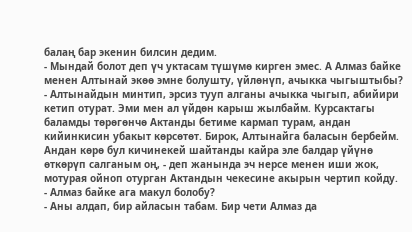балаң бар экенин билсин дедим.
- Мындай болот деп үч уктасам түшүмө кирген эмес. А Алмаз байке менен Алтынай экөө эмне болушту, үйлөнүп, ачыкка чыгыштыбы?
- Алтынайдын минтип, эрсиз тууп алганы ачыкка чыгып, абийири кетип отурат. Эми мен ал үйдөн карыш жылбайм. Курсактагы баламды төрөгөнчө Актанды бетиме кармап турам, андан кийинкисин убакыт көрсөтөт. Бирок, Алтынайга баласын бербейм. Андан көрө бул кичинекей шайтанды кайра эле балдар үйүнө өткөрүп салганым оң, - деп жанында эч нерсе менен иши жок, мотурая ойноп отурган Актандын чекесине акырын чертип койду.
- Алмаз байке ага макул болобу?
- Аны алдап, бир айласын табам. Бир чети Алмаз да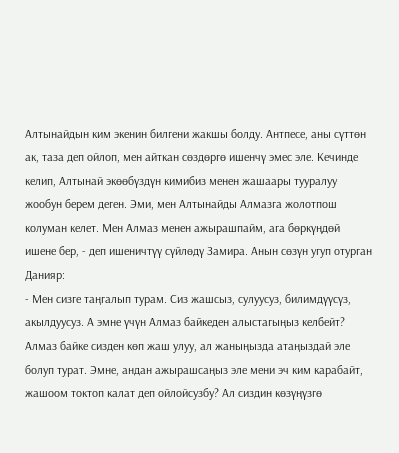Алтынайдын ким экенин билгени жакшы болду. Антпесе, аны сүттөн ак, таза деп ойлоп, мен айткан сөздөргө ишенчү эмес эле. Кечинде келип, Алтынай экөөбүздүн кимибиз менен жашаары тууралуу жообун берем деген. Эми, мен Алтынайды Алмазга жолотпош колуман келет. Мен Алмаз менен ажырашпайм, ага бөркүңдөй ишене бер, - деп ишеничтүү сүйлөдү Замира. Анын сөзүн угуп отурган Данияр:
- Мен сизге таңгалып турам. Сиз жашсыз, сулуусуз, билимдүүсүз, акылдуусуз. А эмне үчүн Алмаз байкеден алыстагыңыз келбейт? Алмаз байке сизден көп жаш улуу, ал жаныңызда атаңыздай эле болуп турат. Эмне, андан ажырашсаңыз эле мени эч ким карабайт, жашоом токтоп калат деп ойлойсузбу? Ал сиздин көзүңүзгө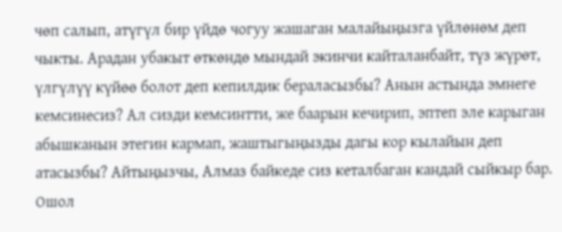чөп салып, атүгүл бир үйдө чогуу жашаган малайыңызга үйлөнөм деп чыкты. Арадан убакыт өткөндө мындай экинчи кайталанбайт, түз жүрөт, үлгүлүү күйөө болот деп кепилдик бераласызбы? Анын астында эмнеге кемсинесиз? Ал сизди кемсинтти, же баарын кечирип, эптеп эле карыган абышканын этегин кармап, жаштыгыңызды дагы кор кылайын деп атасызбы? Айтыңызчы, Алмаз байкеде сиз кеталбаган кандай сыйкыр бар. Ошол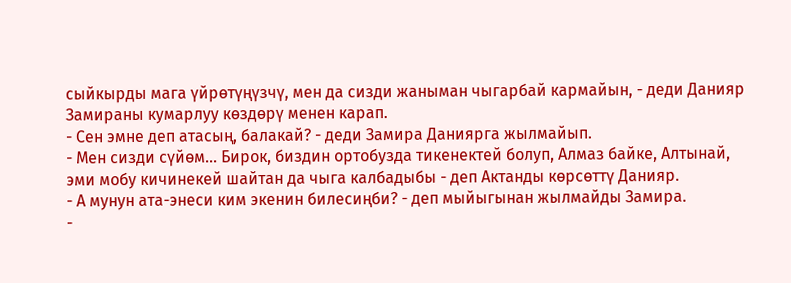сыйкырды мага үйрөтүңүзчү, мен да сизди жаныман чыгарбай кармайын, - деди Данияр Замираны кумарлуу көздөрү менен карап.
- Сен эмне деп атасың, балакай? - деди Замира Даниярга жылмайып.
- Мен сизди сүйөм… Бирок, биздин ортобузда тикенектей болуп, Алмаз байке, Алтынай, эми мобу кичинекей шайтан да чыга калбадыбы - деп Актанды көрсөттү Данияр.
- А мунун ата-энеси ким экенин билесиңби? - деп мыйыгынан жылмайды Замира.
-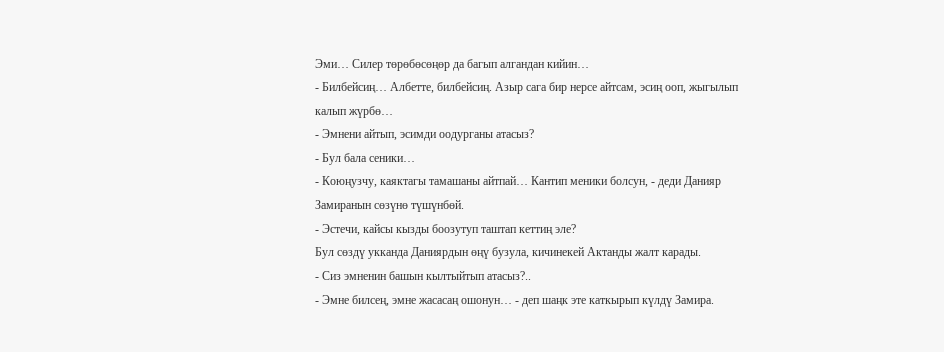Эми… Силер төрөбөсөңөр да багып алгандан кийин…
- Билбейсиң… Албетте, билбейсиң. Азыр сага бир нерсе айтсам, эсиң ооп, жыгылып калып жүрбө…
- Эмнени айтып, эсимди оодурганы атасыз?
- Бул бала сеники…
- Коюңузчу, каяктагы тамашаны айтпай… Кантип меники болсун, - деди Данияр Замиранын сөзүнө түшүнбөй.
- Эстечи, кайсы кызды боозутуп таштап кеттиң эле?
Бул сөздү укканда Даниярдын өңү бузула, кичинекей Актанды жалт карады.
- Сиз эмненин башын кылтыйтып атасыз?..
- Эмне билсең, эмне жасасаң ошонун… - деп шаңк эте каткырып күлдү Замира.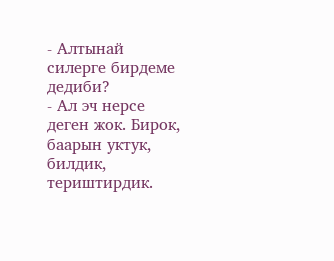- Алтынай силерге бирдеме дедиби?
- Ал эч нерсе деген жок. Бирок, баарын уктук, билдик, териштирдик.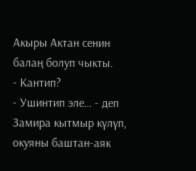Акыры Актан сенин балаң болуп чыкты.
- Кантип?
- Ушинтип эле… - деп Замира кытмыр күлүп, окуяны баштан-аяк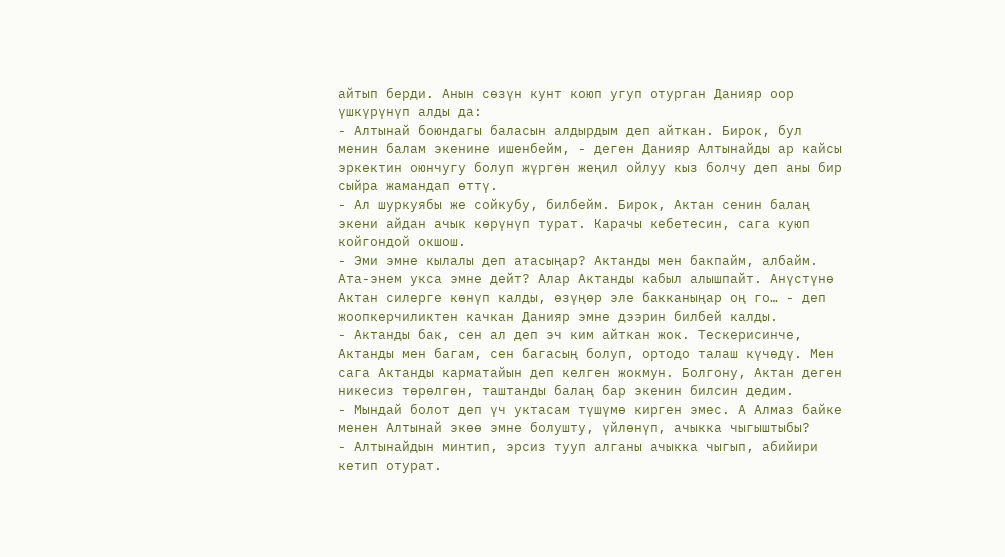айтып берди. Анын сөзүн кунт коюп угуп отурган Данияр оор үшкүрүнүп алды да:
- Алтынай боюндагы баласын алдырдым деп айткан. Бирок, бул менин балам экенине ишенбейм, - деген Данияр Алтынайды ар кайсы эркектин оюнчугу болуп жүргөн жеңил ойлуу кыз болчу деп аны бир сыйра жамандап өттү.
- Ал шуркуябы же сойкубу, билбейм. Бирок, Актан сенин балаң экени айдан ачык көрүнүп турат. Карачы кебетесин, сага куюп койгондой окшош.
- Эми эмне кылалы деп атасыңар? Актанды мен бакпайм, албайм. Ата-энем укса эмне дейт? Алар Актанды кабыл алышпайт. Анүстүнө Актан силерге көнүп калды, өзүңөр эле бакканыңар оң го… - деп жоопкерчиликтен качкан Данияр эмне дээрин билбей калды.
- Актанды бак, сен ал деп эч ким айткан жок. Тескерисинче, Актанды мен багам, сен багасың болуп, ортодо талаш күчөдү. Мен сага Актанды карматайын деп келген жокмун. Болгону, Актан деген никесиз төрөлгөн, таштанды балаң бар экенин билсин дедим.
- Мындай болот деп үч уктасам түшүмө кирген эмес. А Алмаз байке менен Алтынай экөө эмне болушту, үйлөнүп, ачыкка чыгыштыбы?
- Алтынайдын минтип, эрсиз тууп алганы ачыкка чыгып, абийири кетип отурат.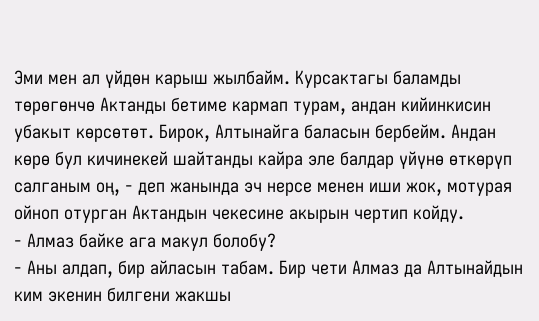Эми мен ал үйдөн карыш жылбайм. Курсактагы баламды төрөгөнчө Актанды бетиме кармап турам, андан кийинкисин убакыт көрсөтөт. Бирок, Алтынайга баласын бербейм. Андан көрө бул кичинекей шайтанды кайра эле балдар үйүнө өткөрүп салганым оң, - деп жанында эч нерсе менен иши жок, мотурая ойноп отурган Актандын чекесине акырын чертип койду.
- Алмаз байке ага макул болобу?
- Аны алдап, бир айласын табам. Бир чети Алмаз да Алтынайдын ким экенин билгени жакшы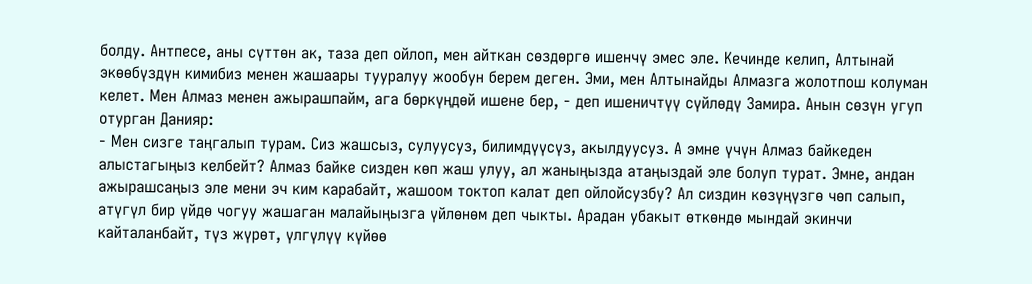болду. Антпесе, аны сүттөн ак, таза деп ойлоп, мен айткан сөздөргө ишенчү эмес эле. Кечинде келип, Алтынай экөөбүздүн кимибиз менен жашаары тууралуу жообун берем деген. Эми, мен Алтынайды Алмазга жолотпош колуман келет. Мен Алмаз менен ажырашпайм, ага бөркүңдөй ишене бер, - деп ишеничтүү сүйлөдү Замира. Анын сөзүн угуп отурган Данияр:
- Мен сизге таңгалып турам. Сиз жашсыз, сулуусуз, билимдүүсүз, акылдуусуз. А эмне үчүн Алмаз байкеден алыстагыңыз келбейт? Алмаз байке сизден көп жаш улуу, ал жаныңызда атаңыздай эле болуп турат. Эмне, андан ажырашсаңыз эле мени эч ким карабайт, жашоом токтоп калат деп ойлойсузбу? Ал сиздин көзүңүзгө чөп салып, атүгүл бир үйдө чогуу жашаган малайыңызга үйлөнөм деп чыкты. Арадан убакыт өткөндө мындай экинчи кайталанбайт, түз жүрөт, үлгүлүү күйөө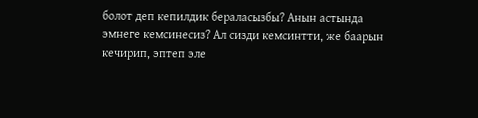болот деп кепилдик бераласызбы? Анын астында эмнеге кемсинесиз? Ал сизди кемсинтти, же баарын кечирип, эптеп эле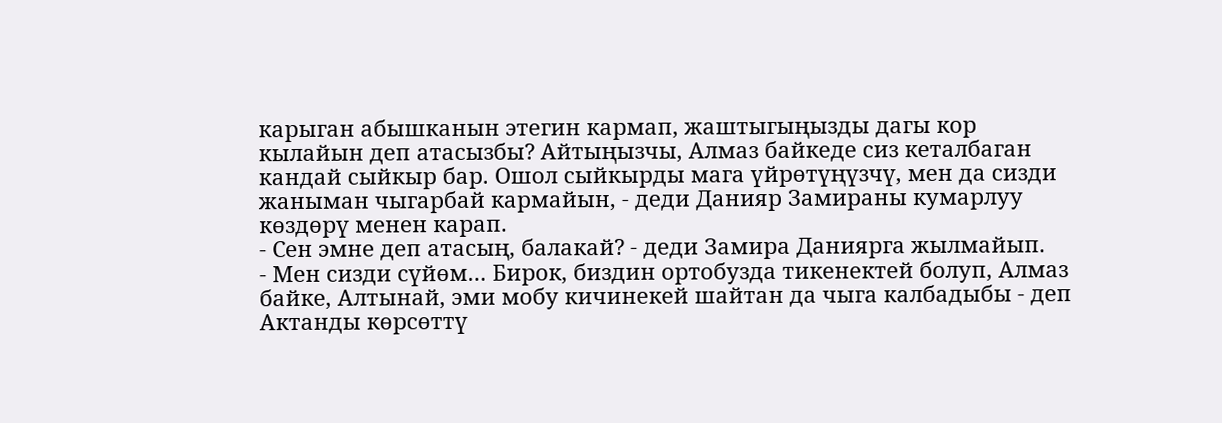карыган абышканын этегин кармап, жаштыгыңызды дагы кор кылайын деп атасызбы? Айтыңызчы, Алмаз байкеде сиз кеталбаган кандай сыйкыр бар. Ошол сыйкырды мага үйрөтүңүзчү, мен да сизди жаныман чыгарбай кармайын, - деди Данияр Замираны кумарлуу көздөрү менен карап.
- Сен эмне деп атасың, балакай? - деди Замира Даниярга жылмайып.
- Мен сизди сүйөм… Бирок, биздин ортобузда тикенектей болуп, Алмаз байке, Алтынай, эми мобу кичинекей шайтан да чыга калбадыбы - деп Актанды көрсөттү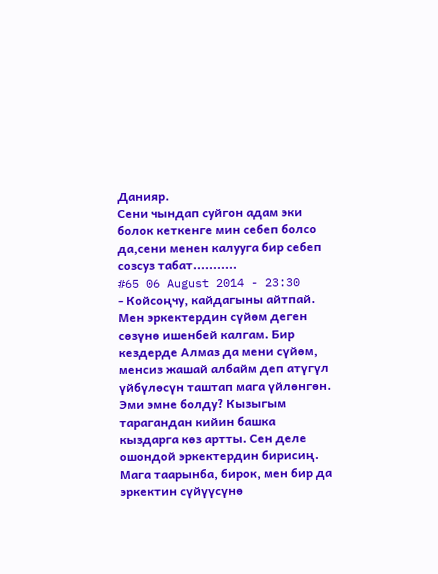Данияр.
Сени чындап суйгон адам эки болок кеткенге мин себеп болсо да,сени менен калууга бир себеп созсуз табат...........
#65 06 August 2014 - 23:30
- Койсоңчу, кайдагыны айтпай. Мен эркектердин сүйөм деген сөзүнө ишенбей калгам. Бир кездерде Алмаз да мени сүйөм, менсиз жашай албайм деп атүгүл үйбүлөсүн таштап мага үйлөнгөн. Эми эмне болду? Кызыгым тарагандан кийин башка кыздарга көз артты. Сен деле ошондой эркектердин бирисиң. Мага таарынба, бирок, мен бир да эркектин сүйүүсүнө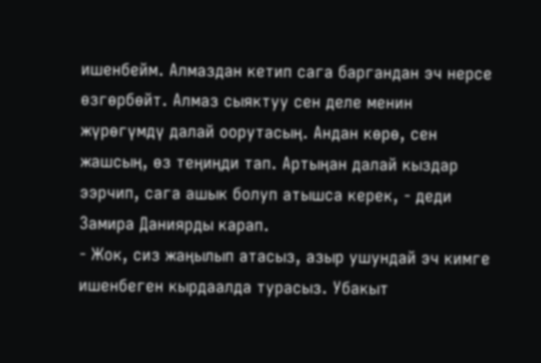ишенбейм. Алмаздан кетип сага баргандан эч нерсе өзгөрбөйт. Алмаз сыяктуу сен деле менин жүрөгүмдү далай оорутасың. Андан көрө, сен жашсың, өз теңиңди тап. Артыңан далай кыздар ээрчип, сага ашык болуп атышса керек, - деди Замира Даниярды карап.
- Жок, сиз жаңылып атасыз, азыр ушундай эч кимге ишенбеген кырдаалда турасыз. Убакыт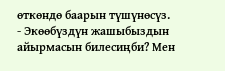өткөндө баарын түшүнөсүз.
- Экөөбүздүн жашыбыздын айырмасын билесиңби? Мен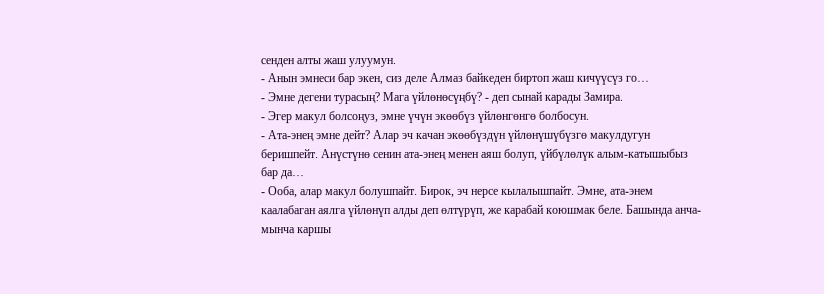сенден алты жаш улуумун.
- Анын эмнеси бар экен, сиз деле Алмаз байкеден биртоп жаш кичүүсүз го…
- Эмне дегени турасың? Мага үйлөнөсүңбү? - деп сынай карады Замира.
- Эгер макул болсоңуз, эмне үчүн экөөбүз үйлөнгөнгө болбосун.
- Ата-энең эмне дейт? Алар эч качан экөөбүздүн үйлөнүшүбүзгө макулдугун беришпейт. Анүстүнө сенин ата-энең менен аяш болуп, үйбүлөлүк алым-катышыбыз бар да…
- Ооба, алар макул болушпайт. Бирок, эч нерсе кылалышпайт. Эмне, ата-энем каалабаган аялга үйлөнүп алды деп өлтүрүп, же карабай коюшмак беле. Башында анча-мынча каршы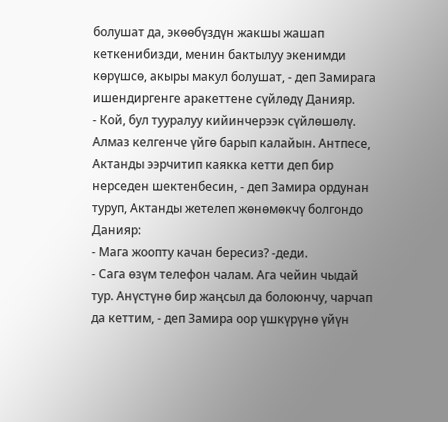болушат да, экөөбүздүн жакшы жашап кеткенибизди, менин бактылуу экенимди көрүшсө, акыры макул болушат, - деп Замирага ишендиргенге аракеттене сүйлөдү Данияр.
- Кой, бул тууралуу кийинчерээк сүйлөшөлү. Алмаз келгенче үйгө барып калайын. Антпесе, Актанды ээрчитип каякка кетти деп бир нерседен шектенбесин, - деп Замира ордунан туруп, Актанды жетелеп жөнөмөкчү болгондо Данияр:
- Мага жоопту качан бересиз? -деди.
- Сага өзүм телефон чалам. Ага чейин чыдай тур. Анүстүнө бир жаңсыл да болоюнчу, чарчап да кеттим, - деп Замира оор үшкүрүнө үйүн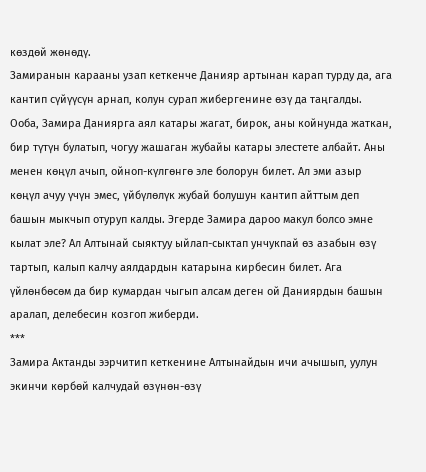көздөй жөнөдү.
Замиранын карааны узап кеткенче Данияр артынан карап турду да, ага кантип сүйүүсүн арнап, колун сурап жибергенине өзү да таңгалды. Ооба, Замира Даниярга аял катары жагат, бирок, аны койнунда жаткан, бир түтүн булатып, чогуу жашаган жубайы катары элестете албайт. Аны менен көңүл ачып, ойноп-күлгөнгө эле болорун билет. Ал эми азыр көңүл ачуу үчүн эмес, үйбүлөлүк жубай болушун кантип айттым деп башын мыкчып отуруп калды. Эгерде Замира дароо макул болсо эмне кылат эле? Ал Алтынай сыяктуу ыйлап-сыктап унчукпай өз азабын өзү тартып, калып калчу аялдардын катарына кирбесин билет. Ага үйлөнбөсөм да бир кумардан чыгып алсам деген ой Даниярдын башын аралап, делебесин козгоп жиберди.
***
Замира Актанды ээрчитип кеткенине Алтынайдын ичи ачышып, уулун экинчи көрбөй калчудай өзүнөн-өзү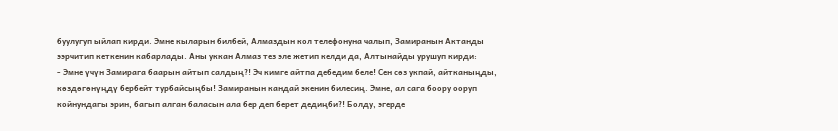буулугуп ыйлап кирди. Эмне кыларын билбей, Алмаздын кол телефонуна чалып, Замиранын Актанды ээрчитип кеткенин кабарлады. Аны уккан Алмаз тез эле жетип келди да, Алтынайды урушуп кирди:
- Эмне үчүн Замирага баарын айтып салдың?! Эч кимге айтпа дебедим беле! Сен сөз укпай, айтканыңды, көздөгөнүңдү бербейт турбайсыңбы! Замиранын кандай экенин билесиң. Эмне, ал сага боору ооруп койнундагы эрин, багып алган баласын ала бер деп берет дедиңби?! Болду, эгерде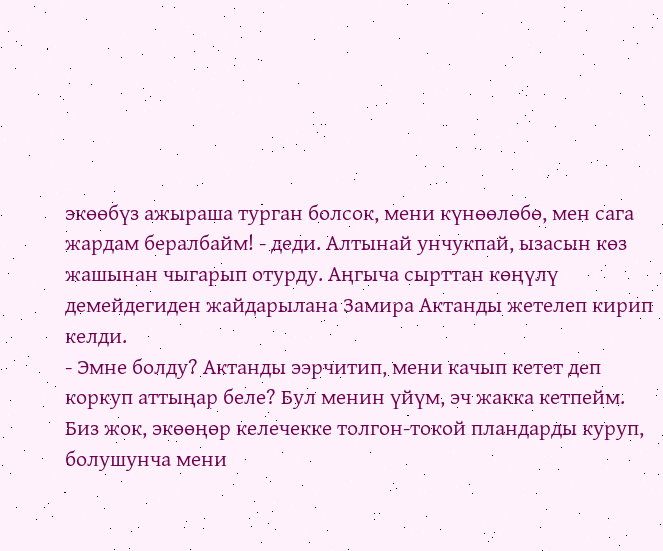экөөбүз ажыраша турган болсок, мени күнөөлөбө, мен сага жардам бералбайм! - деди. Алтынай унчукпай, ызасын көз жашынан чыгарып отурду. Аңгыча сырттан көңүлү демейдегиден жайдарылана Замира Актанды жетелеп кирип келди.
- Эмне болду? Актанды ээрчитип, мени качып кетет деп коркуп аттыңар беле? Бул менин үйүм, эч жакка кетпейм. Биз жок, экөөңөр келечекке толгон-токой пландарды куруп, болушунча мени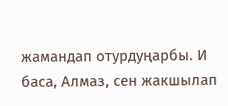жамандап отурдуңарбы. И баса, Алмаз, сен жакшылап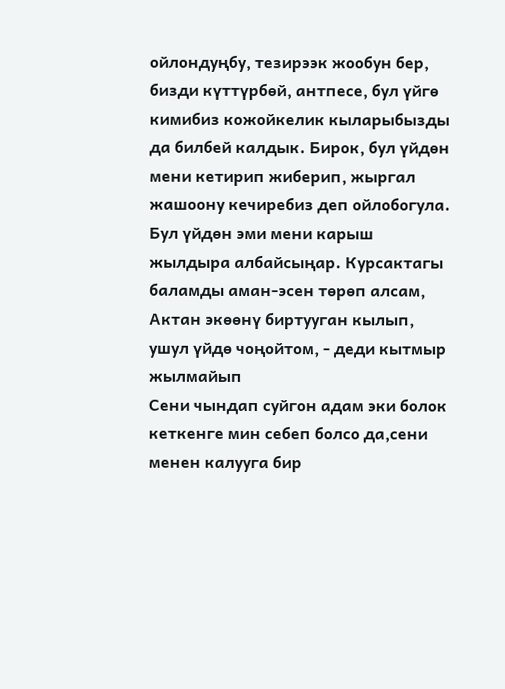ойлондуңбу, тезирээк жообун бер, бизди күттүрбөй, антпесе, бул үйгө кимибиз кожойкелик кыларыбызды да билбей калдык. Бирок, бул үйдөн мени кетирип жиберип, жыргал жашоону кечиребиз деп ойлобогула. Бул үйдөн эми мени карыш жылдыра албайсыңар. Курсактагы баламды аман-эсен төрөп алсам, Актан экөөнү биртууган кылып, ушул үйдө чоңойтом, - деди кытмыр жылмайып
Сени чындап суйгон адам эки болок кеткенге мин себеп болсо да,сени менен калууга бир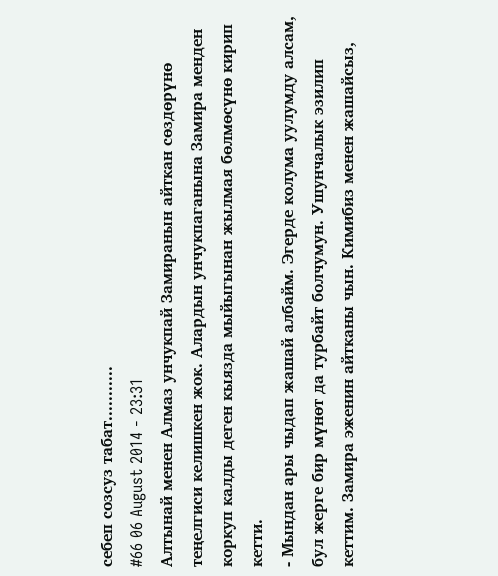себеп созсуз табат...........
#66 06 August 2014 - 23:31
Алтынай менен Алмаз унчукпай Замиранын айткан сөздөрүнө теңелгиси келишкен жок. Алардын унчукпаганына Замира менден коркуп калды деген кыязда мыйыгынан жылмая бөлмөсүнө кирип кетти.
- Мындан ары чыдап жашай албайм. Эгерде колума уулумду алсам, бул жерге бир мүнөт да турбайт болчумун. Ушунчалык эзилип кеттим. Замира эженин айтканы чын. Кимибиз менен жашайсыз,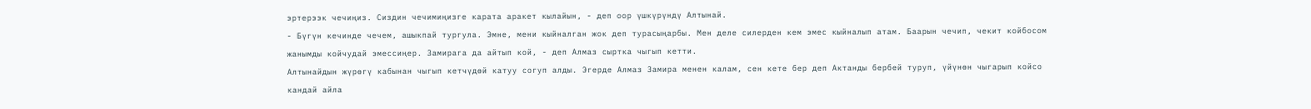эртерээк чечиңиз. Сиздин чечимиңизге карата аракет кылайын, - деп оор үшкүрүндү Алтынай.
- Бүгүн кечинде чечем, ашыкпай тургула. Эмне, мени кыйналган жок деп турасыңарбы. Мен деле силерден кем эмес кыйналып атам. Баарын чечип, чекит койбосом жанымды койчудай эмессиңер. Замирага да айтып кой, - деп Алмаз сыртка чыгып кетти.
Алтынайдын жүрөгү кабынан чыгып кетчүдөй катуу согуп алды. Эгерде Алмаз Замира менен калам, сен кете бер деп Актанды бербей туруп, үйүнөн чыгарып койсо кандай айла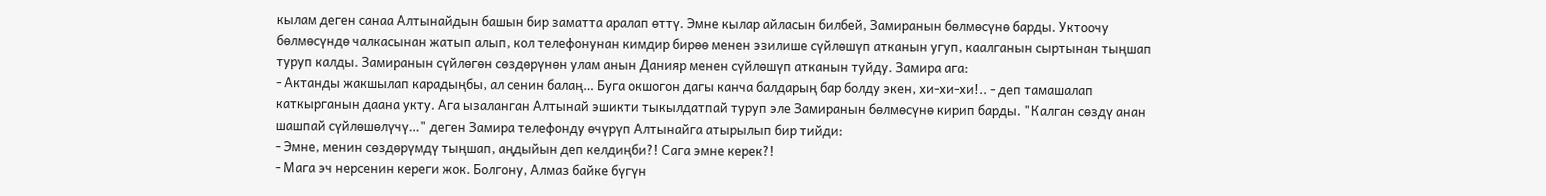кылам деген санаа Алтынайдын башын бир заматта аралап өттү. Эмне кылар айласын билбей, Замиранын бөлмөсүнө барды. Уктоочу бөлмөсүндө чалкасынан жатып алып, кол телефонунан кимдир бирөө менен эзилише сүйлөшүп атканын угуп, каалганын сыртынан тыңшап туруп калды. Замиранын сүйлөгөн сөздөрүнөн улам анын Данияр менен сүйлөшүп атканын туйду. Замира ага:
- Актанды жакшылап карадыңбы, ал сенин балаң… Буга окшогон дагы канча балдарың бар болду экен, хи-хи-хи!.. - деп тамашалап каткырганын даана укту. Ага ызаланган Алтынай эшикти тыкылдатпай туруп эле Замиранын бөлмөсүнө кирип барды. "Калган сөздү анан шашпай сүйлөшөлүчү…" деген Замира телефонду өчүрүп Алтынайга атырылып бир тийди:
- Эмне, менин сөздөрүмдү тыңшап, аңдыйын деп келдиңби?! Сага эмне керек?!
- Мага эч нерсенин кереги жок. Болгону, Алмаз байке бүгүн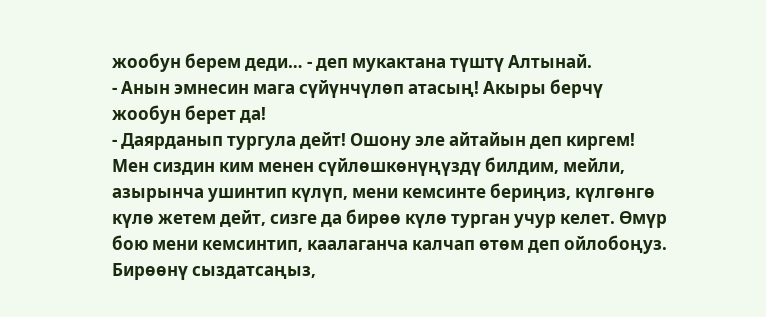жообун берем деди… - деп мукактана түштү Алтынай.
- Анын эмнесин мага сүйүнчүлөп атасың! Акыры берчү жообун берет да!
- Даярданып тургула дейт! Ошону эле айтайын деп киргем! Мен сиздин ким менен сүйлөшкөнүңүздү билдим, мейли, азырынча ушинтип күлүп, мени кемсинте бериңиз, күлгөнгө күлө жетем дейт, сизге да бирөө күлө турган учур келет. Өмүр бою мени кемсинтип, каалаганча калчап өтөм деп ойлобоңуз. Бирөөнү сыздатсаңыз,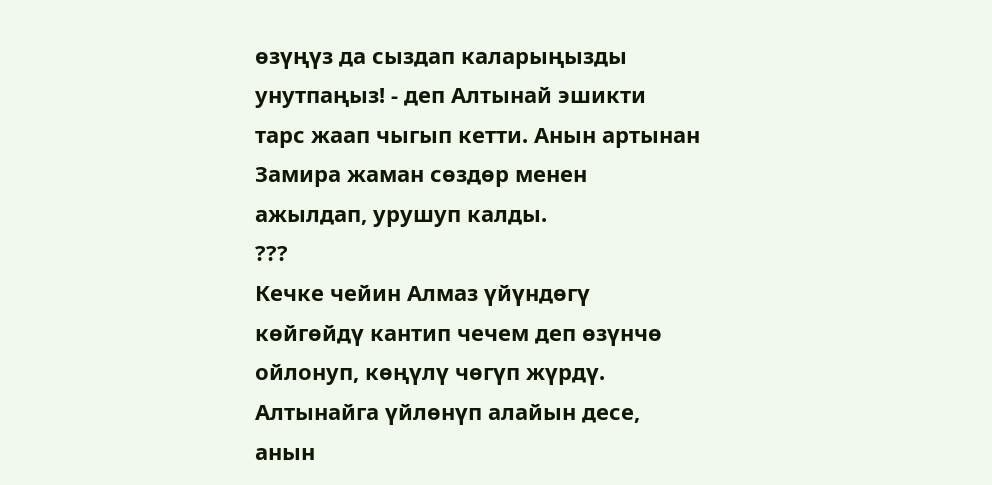өзүңүз да сыздап каларыңызды унутпаңыз! - деп Алтынай эшикти тарс жаап чыгып кетти. Анын артынан Замира жаман сөздөр менен ажылдап, урушуп калды.
???
Кечке чейин Алмаз үйүндөгү көйгөйдү кантип чечем деп өзүнчө ойлонуп, көңүлү чөгүп жүрдү. Алтынайга үйлөнүп алайын десе, анын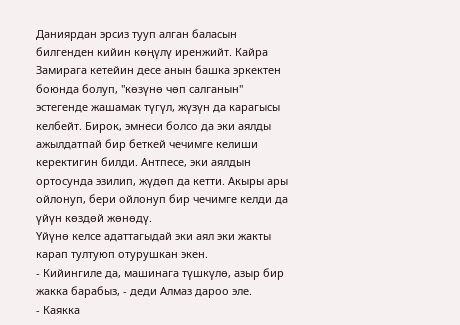Даниярдан эрсиз тууп алган баласын билгенден кийин көңүлү иренжийт. Кайра Замирага кетейин десе анын башка эркектен боюнда болуп, "көзүнө чөп салганын" эстегенде жашамак түгүл, жүзүн да карагысы келбейт. Бирок, эмнеси болсо да эки аялды ажылдатпай бир беткей чечимге келиши керектигин билди. Антпесе, эки аялдын ортосунда эзилип, жүдөп да кетти. Акыры ары ойлонуп, бери ойлонуп бир чечимге келди да үйүн көздөй жөнөдү.
Үйүнө келсе адаттагыдай эки аял эки жакты карап тултуюп отурушкан экен.
- Кийингиле да, машинага түшкүлө, азыр бир жакка барабыз, - деди Алмаз дароо эле.
- Каякка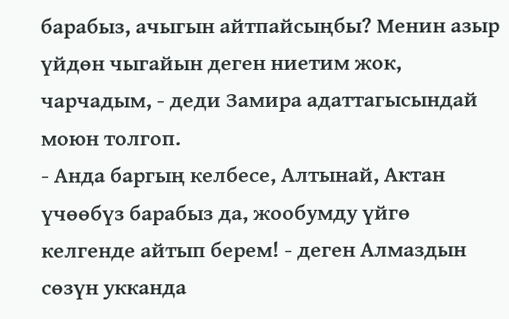барабыз, ачыгын айтпайсыңбы? Менин азыр үйдөн чыгайын деген ниетим жок, чарчадым, - деди Замира адаттагысындай моюн толгоп.
- Анда баргың келбесе, Алтынай, Актан үчөөбүз барабыз да, жообумду үйгө келгенде айтып берем! - деген Алмаздын сөзүн укканда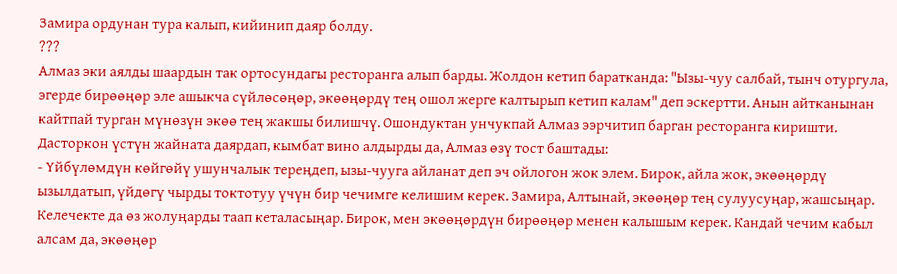Замира ордунан тура калып, кийинип даяр болду.
???
Алмаз эки аялды шаардын так ортосундагы ресторанга алып барды. Жолдон кетип баратканда: "Ызы-чуу салбай, тынч отургула, эгерде бирөөңөр эле ашыкча сүйлөсөңөр, экөөңөрдү тең ошол жерге калтырып кетип калам" деп эскертти. Анын айтканынан кайтпай турган мүнөзүн экөө тең жакшы билишчү. Ошондуктан унчукпай Алмаз ээрчитип барган ресторанга киришти. Дасторкон үстүн жайната даярдап, кымбат вино алдырды да, Алмаз өзү тост баштады:
- Үйбүлөмдүн көйгөйү ушунчалык тереңдеп, ызы-чууга айланат деп эч ойлогон жок элем. Бирок, айла жок, экөөңөрдү ызылдатып, үйдөгү чырды токтотуу үчүн бир чечимге келишим керек. Замира, Алтынай, экөөңөр тең сулуусуңар, жашсыңар. Келечекте да өз жолуңарды таап кеталасыңар. Бирок, мен экөөңөрдүн бирөөңөр менен калышым керек. Кандай чечим кабыл алсам да, экөөңөр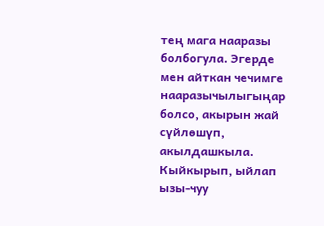тең мага нааразы болбогула. Эгерде мен айткан чечимге нааразычылыгыңар болсо, акырын жай сүйлөшүп, акылдашкыла. Кыйкырып, ыйлап ызы-чуу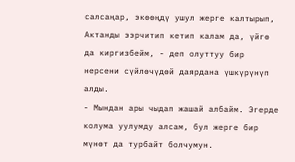салсаңар, экөөңдү ушул жерге калтырып, Актанды ээрчитип кетип калам да, үйгө да киргизбейм, - деп олуттуу бир нерсени сүйлөчүдөй даярдана үшкүрүнүп алды.
- Мындан ары чыдап жашай албайм. Эгерде колума уулумду алсам, бул жерге бир мүнөт да турбайт болчумун.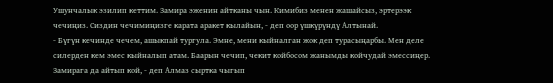Ушунчалык эзилип кеттим. Замира эженин айтканы чын. Кимибиз менен жашайсыз, эртерээк чечиңиз. Сиздин чечимиңизге карата аракет кылайын, - деп оор үшкүрүндү Алтынай.
- Бүгүн кечинде чечем, ашыкпай тургула. Эмне, мени кыйналган жок деп турасыңарбы. Мен деле силерден кем эмес кыйналып атам. Баарын чечип, чекит койбосом жанымды койчудай эмессиңер. Замирага да айтып кой, - деп Алмаз сыртка чыгып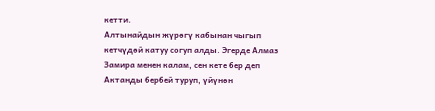кетти.
Алтынайдын жүрөгү кабынан чыгып кетчүдөй катуу согуп алды. Эгерде Алмаз Замира менен калам, сен кете бер деп Актанды бербей туруп, үйүнөн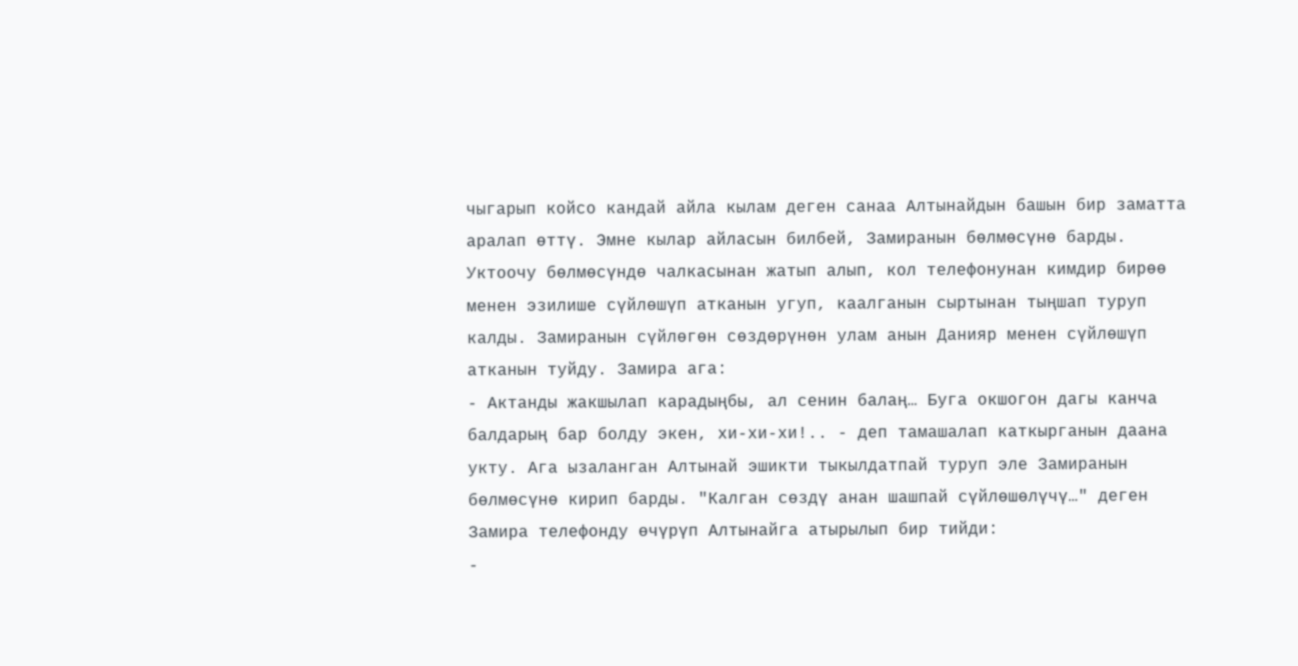чыгарып койсо кандай айла кылам деген санаа Алтынайдын башын бир заматта аралап өттү. Эмне кылар айласын билбей, Замиранын бөлмөсүнө барды. Уктоочу бөлмөсүндө чалкасынан жатып алып, кол телефонунан кимдир бирөө менен эзилише сүйлөшүп атканын угуп, каалганын сыртынан тыңшап туруп калды. Замиранын сүйлөгөн сөздөрүнөн улам анын Данияр менен сүйлөшүп атканын туйду. Замира ага:
- Актанды жакшылап карадыңбы, ал сенин балаң… Буга окшогон дагы канча балдарың бар болду экен, хи-хи-хи!.. - деп тамашалап каткырганын даана укту. Ага ызаланган Алтынай эшикти тыкылдатпай туруп эле Замиранын бөлмөсүнө кирип барды. "Калган сөздү анан шашпай сүйлөшөлүчү…" деген Замира телефонду өчүрүп Алтынайга атырылып бир тийди:
-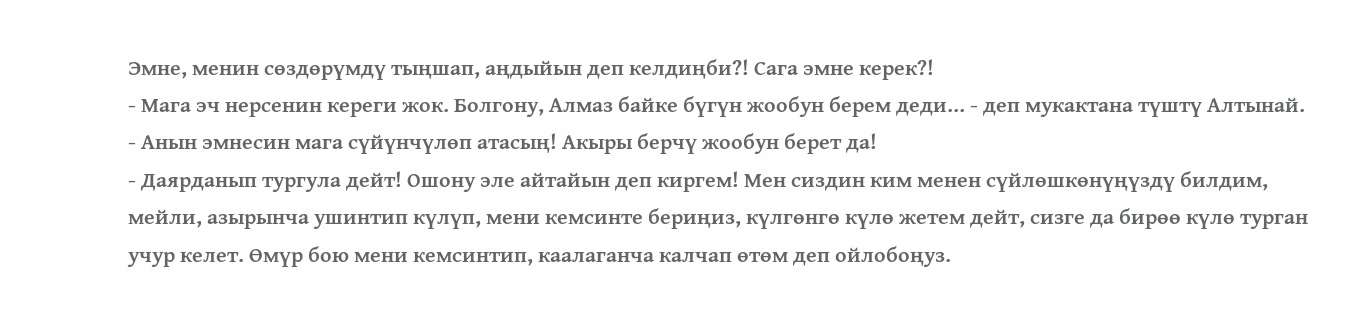Эмне, менин сөздөрүмдү тыңшап, аңдыйын деп келдиңби?! Сага эмне керек?!
- Мага эч нерсенин кереги жок. Болгону, Алмаз байке бүгүн жообун берем деди… - деп мукактана түштү Алтынай.
- Анын эмнесин мага сүйүнчүлөп атасың! Акыры берчү жообун берет да!
- Даярданып тургула дейт! Ошону эле айтайын деп киргем! Мен сиздин ким менен сүйлөшкөнүңүздү билдим, мейли, азырынча ушинтип күлүп, мени кемсинте бериңиз, күлгөнгө күлө жетем дейт, сизге да бирөө күлө турган учур келет. Өмүр бою мени кемсинтип, каалаганча калчап өтөм деп ойлобоңуз.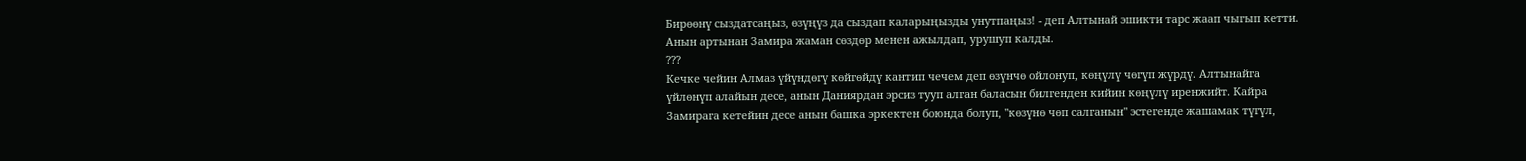Бирөөнү сыздатсаңыз, өзүңүз да сыздап каларыңызды унутпаңыз! - деп Алтынай эшикти тарс жаап чыгып кетти. Анын артынан Замира жаман сөздөр менен ажылдап, урушуп калды.
???
Кечке чейин Алмаз үйүндөгү көйгөйдү кантип чечем деп өзүнчө ойлонуп, көңүлү чөгүп жүрдү. Алтынайга үйлөнүп алайын десе, анын Даниярдан эрсиз тууп алган баласын билгенден кийин көңүлү иренжийт. Кайра Замирага кетейин десе анын башка эркектен боюнда болуп, "көзүнө чөп салганын" эстегенде жашамак түгүл,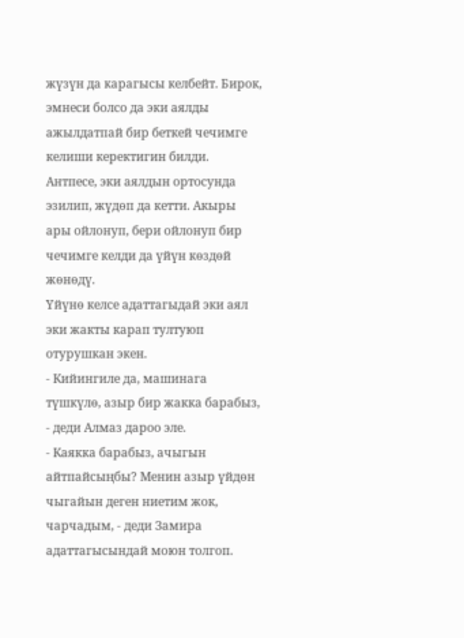жүзүн да карагысы келбейт. Бирок, эмнеси болсо да эки аялды ажылдатпай бир беткей чечимге келиши керектигин билди. Антпесе, эки аялдын ортосунда эзилип, жүдөп да кетти. Акыры ары ойлонуп, бери ойлонуп бир чечимге келди да үйүн көздөй жөнөдү.
Үйүнө келсе адаттагыдай эки аял эки жакты карап тултуюп отурушкан экен.
- Кийингиле да, машинага түшкүлө, азыр бир жакка барабыз, - деди Алмаз дароо эле.
- Каякка барабыз, ачыгын айтпайсыңбы? Менин азыр үйдөн чыгайын деген ниетим жок, чарчадым, - деди Замира адаттагысындай моюн толгоп.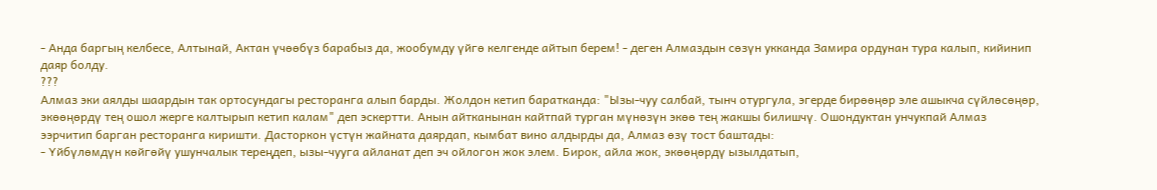- Анда баргың келбесе, Алтынай, Актан үчөөбүз барабыз да, жообумду үйгө келгенде айтып берем! - деген Алмаздын сөзүн укканда Замира ордунан тура калып, кийинип даяр болду.
???
Алмаз эки аялды шаардын так ортосундагы ресторанга алып барды. Жолдон кетип баратканда: "Ызы-чуу салбай, тынч отургула, эгерде бирөөңөр эле ашыкча сүйлөсөңөр, экөөңөрдү тең ошол жерге калтырып кетип калам" деп эскертти. Анын айтканынан кайтпай турган мүнөзүн экөө тең жакшы билишчү. Ошондуктан унчукпай Алмаз ээрчитип барган ресторанга киришти. Дасторкон үстүн жайната даярдап, кымбат вино алдырды да, Алмаз өзү тост баштады:
- Үйбүлөмдүн көйгөйү ушунчалык тереңдеп, ызы-чууга айланат деп эч ойлогон жок элем. Бирок, айла жок, экөөңөрдү ызылдатып,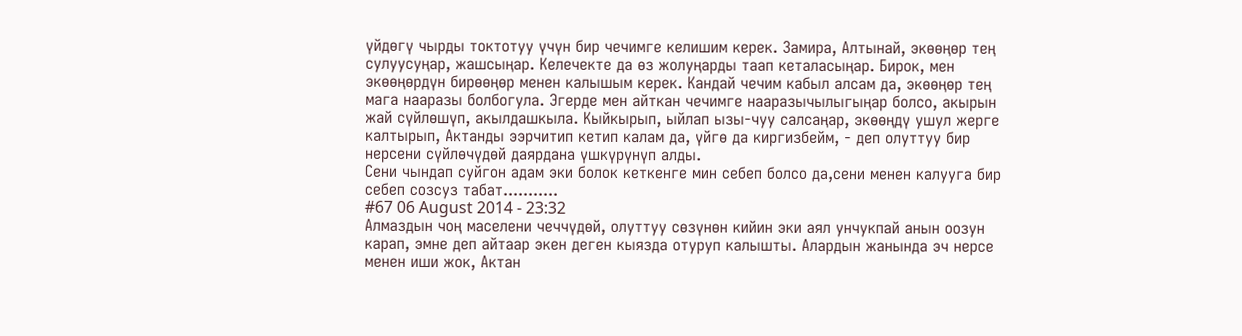үйдөгү чырды токтотуу үчүн бир чечимге келишим керек. Замира, Алтынай, экөөңөр тең сулуусуңар, жашсыңар. Келечекте да өз жолуңарды таап кеталасыңар. Бирок, мен экөөңөрдүн бирөөңөр менен калышым керек. Кандай чечим кабыл алсам да, экөөңөр тең мага нааразы болбогула. Эгерде мен айткан чечимге нааразычылыгыңар болсо, акырын жай сүйлөшүп, акылдашкыла. Кыйкырып, ыйлап ызы-чуу салсаңар, экөөңдү ушул жерге калтырып, Актанды ээрчитип кетип калам да, үйгө да киргизбейм, - деп олуттуу бир нерсени сүйлөчүдөй даярдана үшкүрүнүп алды.
Сени чындап суйгон адам эки болок кеткенге мин себеп болсо да,сени менен калууга бир себеп созсуз табат...........
#67 06 August 2014 - 23:32
Алмаздын чоң маселени чеччүдөй, олуттуу сөзүнөн кийин эки аял унчукпай анын оозун карап, эмне деп айтаар экен деген кыязда отуруп калышты. Алардын жанында эч нерсе менен иши жок, Актан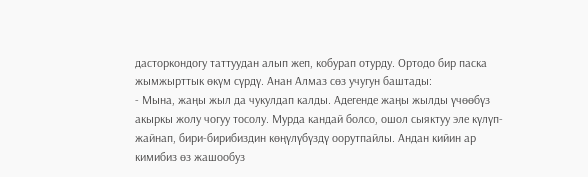дасторкондогу таттуудан алып жеп, кобурап отурду. Ортодо бир паска жымжырттык өкүм сүрдү. Анан Алмаз сөз учугун баштады:
- Мына, жаңы жыл да чукулдап калды. Адегенде жаңы жылды үчөөбүз акыркы жолу чогуу тосолу. Мурда кандай болсо, ошол сыяктуу эле күлүп-жайнап, бири-бирибиздин көңүлүбүздү оорутпайлы. Андан кийин ар кимибиз өз жашообуз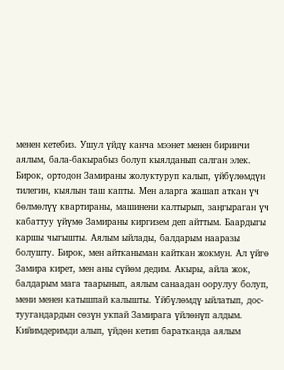менен кетебиз. Ушул үйдү канча мээнет менен биринчи аялым, бала-бакырабыз болуп кыялданып салган элек. Бирок, ортодон Замираны жолуктуруп калып, үйбүлөмдүн тилегин, кыялын таш капты. Мен аларга жашап аткан үч бөлмөлүү квартираны, машинени калтырып, заңгыраган үч кабаттуу үйүмө Замираны киргизем деп айттым. Баардыгы каршы чыгышты. Аялым ыйлады, балдарым нааразы болушту. Бирок, мен айтканыман кайткан жокмун. Ал үйгө Замира кирет, мен аны сүйөм дедим. Акыры, айла жок, балдарым мага таарынып, аялым санаадан оорулуу болуп, мени менен катышпай калышты. Үйбүлөмдү ыйлатып, дос-туугандардын сөзүн укпай Замирага үйлөнүп алдым. Кийимдеримди алып, үйдөн кетип баратканда аялым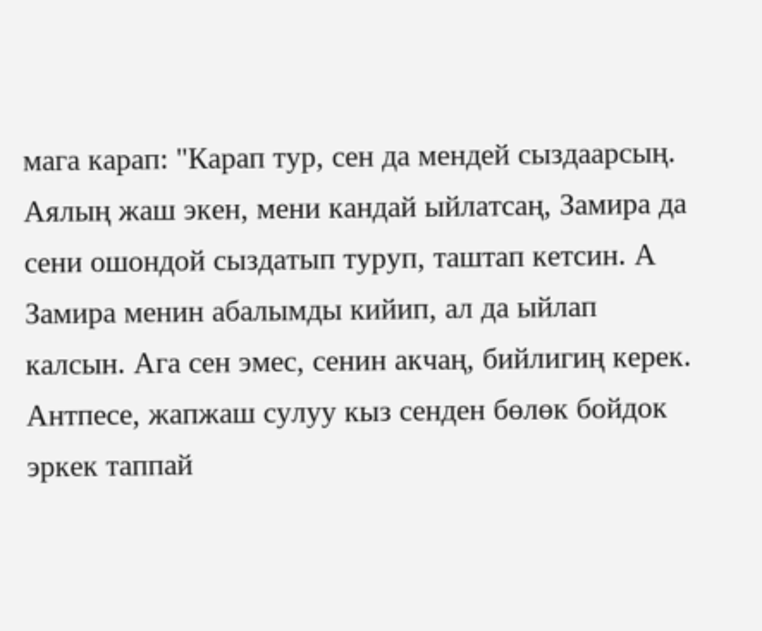мага карап: "Карап тур, сен да мендей сыздаарсың. Аялың жаш экен, мени кандай ыйлатсаң, Замира да сени ошондой сыздатып туруп, таштап кетсин. А Замира менин абалымды кийип, ал да ыйлап калсын. Ага сен эмес, сенин акчаң, бийлигиң керек. Антпесе, жапжаш сулуу кыз сенден бөлөк бойдок эркек таппай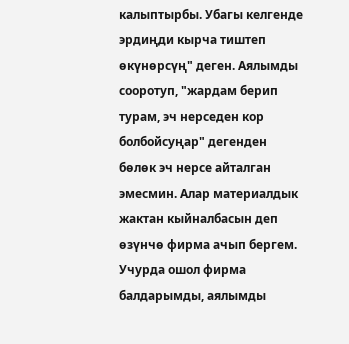калыптырбы. Убагы келгенде эрдиңди кырча тиштеп өкүнөрсүң" деген. Аялымды сооротуп, "жардам берип турам, эч нерседен кор болбойсуңар" дегенден бөлөк эч нерсе айталган эмесмин. Алар материалдык жактан кыйналбасын деп өзүнчө фирма ачып бергем. Учурда ошол фирма балдарымды, аялымды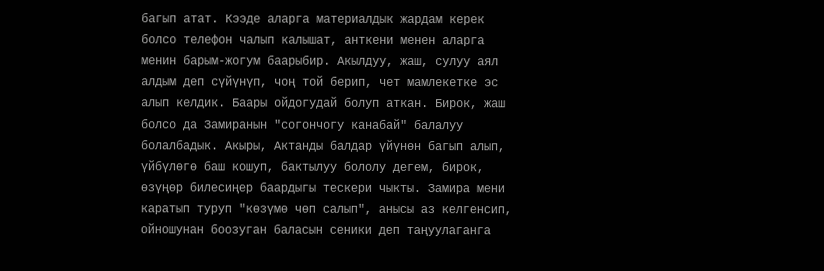багып атат. Кээде аларга материалдык жардам керек болсо телефон чалып калышат, анткени менен аларга менин барым-жогум баарыбир. Акылдуу, жаш, сулуу аял алдым деп сүйүнүп, чоң той берип, чет мамлекетке эс алып келдик. Баары ойдогудай болуп аткан. Бирок, жаш болсо да Замиранын "согончогу канабай" балалуу болалбадык. Акыры, Актанды балдар үйүнөн багып алып, үйбүлөгө баш кошуп, бактылуу бололу дегем, бирок, өзүңөр билесиңер баардыгы тескери чыкты. Замира мени каратып туруп "көзүмө чөп салып", анысы аз келгенсип, ойношунан боозуган баласын сеники деп таңуулаганга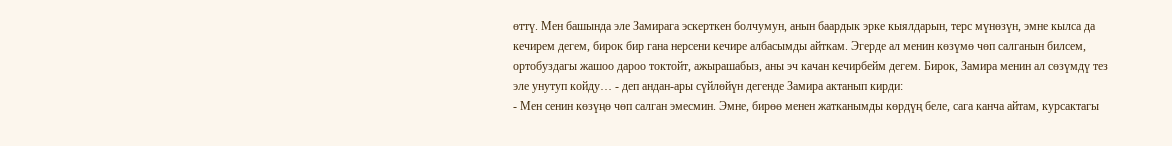өттү. Мен башында эле Замирага эскерткен болчумун, анын баардык эрке кыялдарын, терс мүнөзүн, эмне кылса да кечирем дегем, бирок бир гана нерсени кечире албасымды айткам. Эгерде ал менин көзүмө чөп салганын билсем, ортобуздагы жашоо дароо токтойт, ажырашабыз, аны эч качан кечирбейм дегем. Бирок, Замира менин ал сөзүмдү тез эле унутуп койду… - деп андан-ары сүйлөйүн дегенде Замира актанып кирди:
- Мен сенин көзүңө чөп салган эмесмин. Эмне, бирөө менен жатканымды көрдүң беле, сага канча айтам, курсактагы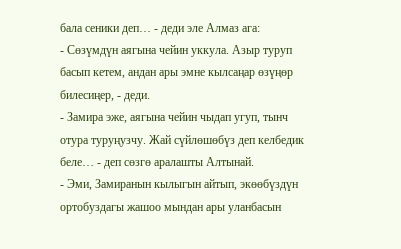бала сеники деп… - деди эле Алмаз ага:
- Сөзүмдүн аягына чейин уккула. Азыр туруп басып кетем, андан ары эмне кылсаңар өзүңөр билесиңер, - деди.
- Замира эже, аягына чейин чыдап угуп, тынч отура туруңузчу. Жай сүйлөшөбүз деп келбедик беле… - деп сөзгө аралашты Алтынай.
- Эми, Замиранын кылыгын айтып, экөөбүздүн ортобуздагы жашоо мындан ары уланбасын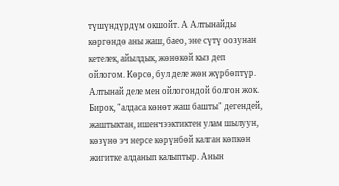түшүндүрдүм окшойт. А Алтынайды көргөндө аны жаш, баео, эне сүтү оозунан кетелек, айылдык, жөнөкөй кыз деп ойлогом. Көрсө, бул деле жөн жүрбөптүр. Алтынай деле мен ойлогондой болгон жок. Бирок, "алдаса көнөт жаш башты" дегендей, жаштыктан, ишенчээктиктен улам шылуун, көзүнө эч нерсе көрүнбөй калган көпкөн жигитке алданып калыптыр. Анын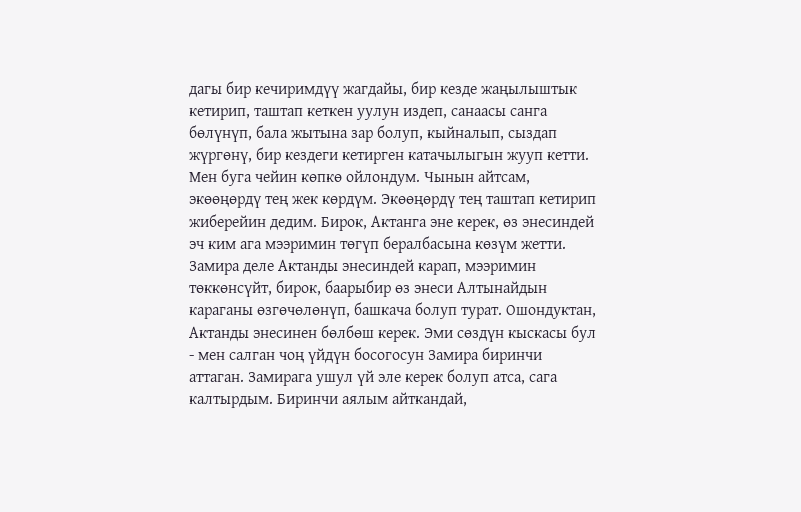дагы бир кечиримдүү жагдайы, бир кезде жаңылыштык кетирип, таштап кеткен уулун издеп, санаасы санга бөлүнүп, бала жытына зар болуп, кыйналып, сыздап жүргөнү, бир кездеги кетирген катачылыгын жууп кетти. Мен буга чейин көпкө ойлондум. Чынын айтсам, экөөңөрдү тең жек көрдүм. Экөөңөрдү тең таштап кетирип жиберейин дедим. Бирок, Актанга эне керек, өз энесиндей эч ким ага мээримин төгүп бералбасына көзүм жетти. Замира деле Актанды энесиндей карап, мээримин төккөнсүйт, бирок, баарыбир өз энеси Алтынайдын караганы өзгөчөлөнүп, башкача болуп турат. Ошондуктан, Актанды энесинен бөлбөш керек. Эми сөздүн кыскасы бул - мен салган чоң үйдүн босогосун Замира биринчи аттаган. Замирага ушул үй эле керек болуп атса, сага калтырдым. Биринчи аялым айткандай,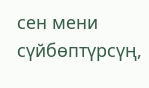сен мени сүйбөптүрсүң,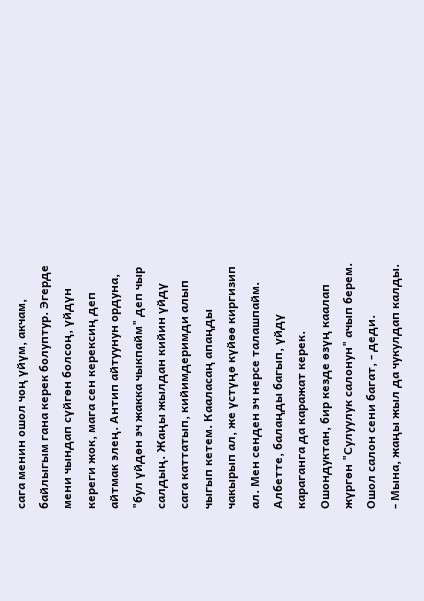сага менин ошол чоң үйүм, акчам, байлыгым гана керек болуптур. Эгерде мени чындап сүйгөн болсоң, үйдүн кереги жок, мага сен керексиң деп айтмак элең. Антип айтуунун ордуна, "бул үйдөн эч жакка чыкпайм" деп чыр салдың. Жаңы жылдан кийин үйдү сага каттатып, кийимдеримди алып чыгып кетем. Кааласаң апаңды чакырып ал, же үстүңө күйөө киргизип ал. Мен сенден эч нерсе талашпайм. Албетте, балаңды багып, үйдү караганга да каражат керек. Ошондуктан, бир кезде өзүң каалап жүргөн "Сулуулук салонун" ачып берем. Ошол салон сени багат, - деди.
- Мына, жаңы жыл да чукулдап калды.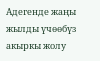Адегенде жаңы жылды үчөөбүз акыркы жолу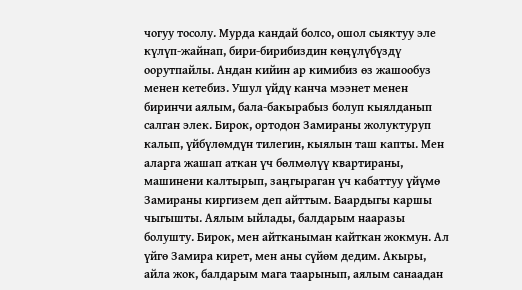чогуу тосолу. Мурда кандай болсо, ошол сыяктуу эле күлүп-жайнап, бири-бирибиздин көңүлүбүздү оорутпайлы. Андан кийин ар кимибиз өз жашообуз менен кетебиз. Ушул үйдү канча мээнет менен биринчи аялым, бала-бакырабыз болуп кыялданып салган элек. Бирок, ортодон Замираны жолуктуруп калып, үйбүлөмдүн тилегин, кыялын таш капты. Мен аларга жашап аткан үч бөлмөлүү квартираны, машинени калтырып, заңгыраган үч кабаттуу үйүмө Замираны киргизем деп айттым. Баардыгы каршы чыгышты. Аялым ыйлады, балдарым нааразы болушту. Бирок, мен айтканыман кайткан жокмун. Ал үйгө Замира кирет, мен аны сүйөм дедим. Акыры, айла жок, балдарым мага таарынып, аялым санаадан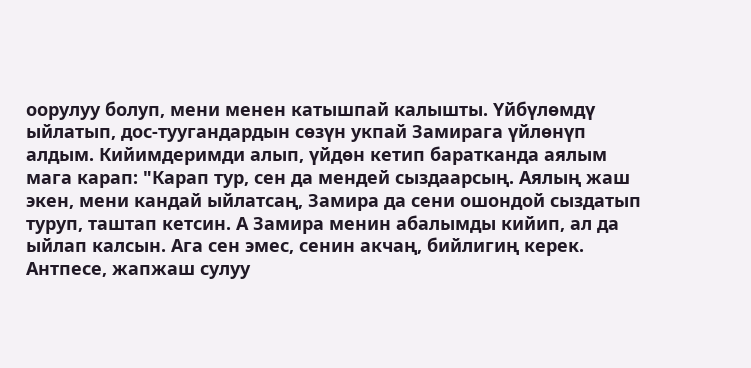оорулуу болуп, мени менен катышпай калышты. Үйбүлөмдү ыйлатып, дос-туугандардын сөзүн укпай Замирага үйлөнүп алдым. Кийимдеримди алып, үйдөн кетип баратканда аялым мага карап: "Карап тур, сен да мендей сыздаарсың. Аялың жаш экен, мени кандай ыйлатсаң, Замира да сени ошондой сыздатып туруп, таштап кетсин. А Замира менин абалымды кийип, ал да ыйлап калсын. Ага сен эмес, сенин акчаң, бийлигиң керек. Антпесе, жапжаш сулуу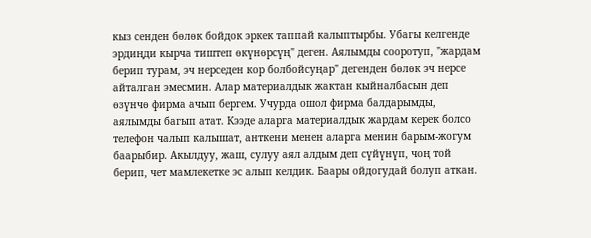кыз сенден бөлөк бойдок эркек таппай калыптырбы. Убагы келгенде эрдиңди кырча тиштеп өкүнөрсүң" деген. Аялымды сооротуп, "жардам берип турам, эч нерседен кор болбойсуңар" дегенден бөлөк эч нерсе айталган эмесмин. Алар материалдык жактан кыйналбасын деп өзүнчө фирма ачып бергем. Учурда ошол фирма балдарымды, аялымды багып атат. Кээде аларга материалдык жардам керек болсо телефон чалып калышат, анткени менен аларга менин барым-жогум баарыбир. Акылдуу, жаш, сулуу аял алдым деп сүйүнүп, чоң той берип, чет мамлекетке эс алып келдик. Баары ойдогудай болуп аткан.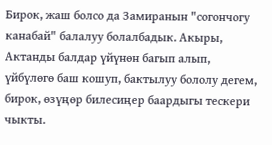Бирок, жаш болсо да Замиранын "согончогу канабай" балалуу болалбадык. Акыры, Актанды балдар үйүнөн багып алып, үйбүлөгө баш кошуп, бактылуу бололу дегем, бирок, өзүңөр билесиңер баардыгы тескери чыкты.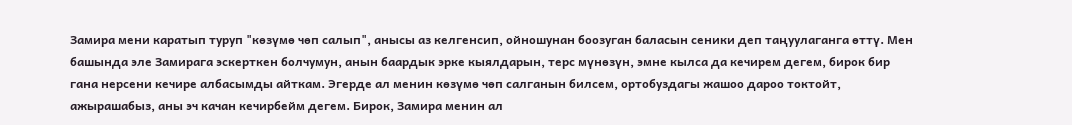Замира мени каратып туруп "көзүмө чөп салып", анысы аз келгенсип, ойношунан боозуган баласын сеники деп таңуулаганга өттү. Мен башында эле Замирага эскерткен болчумун, анын баардык эрке кыялдарын, терс мүнөзүн, эмне кылса да кечирем дегем, бирок бир гана нерсени кечире албасымды айткам. Эгерде ал менин көзүмө чөп салганын билсем, ортобуздагы жашоо дароо токтойт, ажырашабыз, аны эч качан кечирбейм дегем. Бирок, Замира менин ал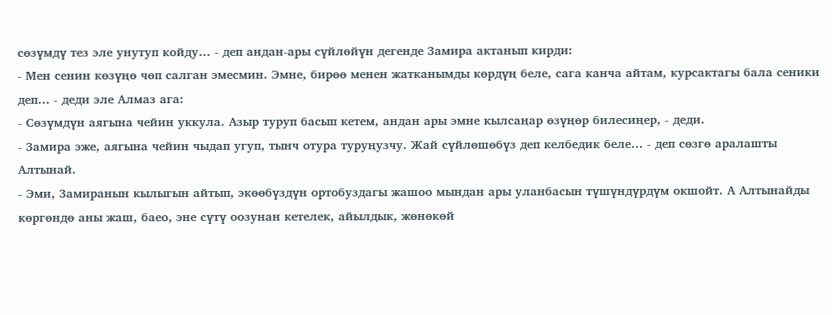сөзүмдү тез эле унутуп койду… - деп андан-ары сүйлөйүн дегенде Замира актанып кирди:
- Мен сенин көзүңө чөп салган эмесмин. Эмне, бирөө менен жатканымды көрдүң беле, сага канча айтам, курсактагы бала сеники деп… - деди эле Алмаз ага:
- Сөзүмдүн аягына чейин уккула. Азыр туруп басып кетем, андан ары эмне кылсаңар өзүңөр билесиңер, - деди.
- Замира эже, аягына чейин чыдап угуп, тынч отура туруңузчу. Жай сүйлөшөбүз деп келбедик беле… - деп сөзгө аралашты Алтынай.
- Эми, Замиранын кылыгын айтып, экөөбүздүн ортобуздагы жашоо мындан ары уланбасын түшүндүрдүм окшойт. А Алтынайды көргөндө аны жаш, баео, эне сүтү оозунан кетелек, айылдык, жөнөкөй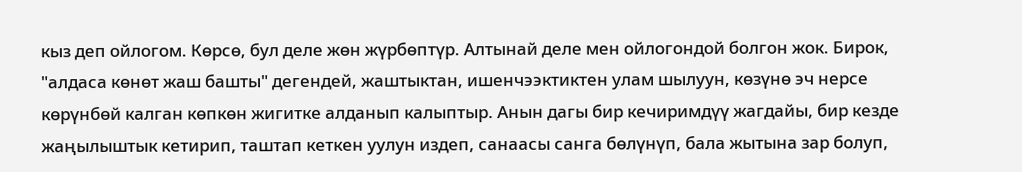кыз деп ойлогом. Көрсө, бул деле жөн жүрбөптүр. Алтынай деле мен ойлогондой болгон жок. Бирок, "алдаса көнөт жаш башты" дегендей, жаштыктан, ишенчээктиктен улам шылуун, көзүнө эч нерсе көрүнбөй калган көпкөн жигитке алданып калыптыр. Анын дагы бир кечиримдүү жагдайы, бир кезде жаңылыштык кетирип, таштап кеткен уулун издеп, санаасы санга бөлүнүп, бала жытына зар болуп,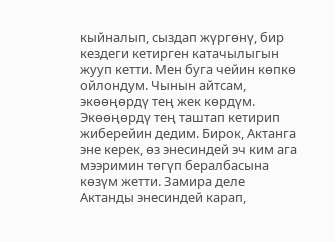кыйналып, сыздап жүргөнү, бир кездеги кетирген катачылыгын жууп кетти. Мен буга чейин көпкө ойлондум. Чынын айтсам, экөөңөрдү тең жек көрдүм. Экөөңөрдү тең таштап кетирип жиберейин дедим. Бирок, Актанга эне керек, өз энесиндей эч ким ага мээримин төгүп бералбасына көзүм жетти. Замира деле Актанды энесиндей карап,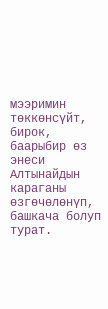мээримин төккөнсүйт, бирок, баарыбир өз энеси Алтынайдын караганы өзгөчөлөнүп, башкача болуп турат.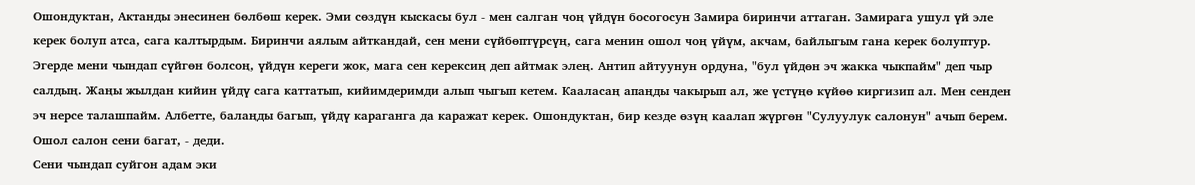Ошондуктан, Актанды энесинен бөлбөш керек. Эми сөздүн кыскасы бул - мен салган чоң үйдүн босогосун Замира биринчи аттаган. Замирага ушул үй эле керек болуп атса, сага калтырдым. Биринчи аялым айткандай, сен мени сүйбөптүрсүң, сага менин ошол чоң үйүм, акчам, байлыгым гана керек болуптур. Эгерде мени чындап сүйгөн болсоң, үйдүн кереги жок, мага сен керексиң деп айтмак элең. Антип айтуунун ордуна, "бул үйдөн эч жакка чыкпайм" деп чыр салдың. Жаңы жылдан кийин үйдү сага каттатып, кийимдеримди алып чыгып кетем. Кааласаң апаңды чакырып ал, же үстүңө күйөө киргизип ал. Мен сенден эч нерсе талашпайм. Албетте, балаңды багып, үйдү караганга да каражат керек. Ошондуктан, бир кезде өзүң каалап жүргөн "Сулуулук салонун" ачып берем. Ошол салон сени багат, - деди.
Сени чындап суйгон адам эки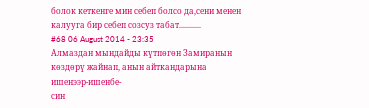болок кеткенге мин себеп болсо да,сени менен калууга бир себеп созсуз табат...........
#68 06 August 2014 - 23:35
Алмаздан мындайды күтпөгөн Замиранын көздөрү жайнап, анын айткандарына ишенээр-ишенбе-
син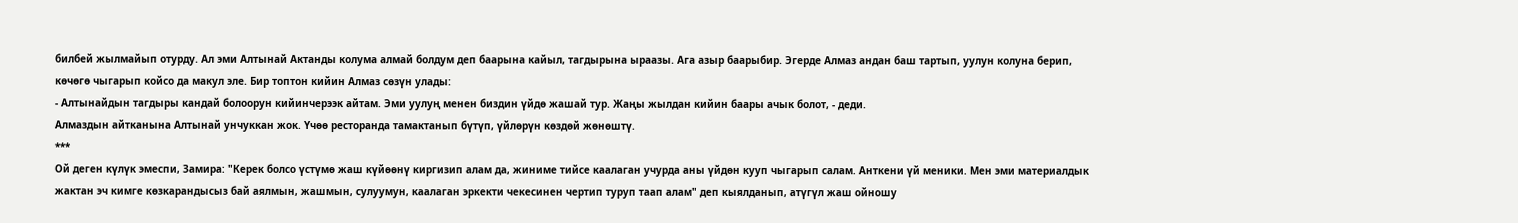билбей жылмайып отурду. Ал эми Алтынай Актанды колума алмай болдум деп баарына кайыл, тагдырына ыраазы. Ага азыр баарыбир. Эгерде Алмаз андан баш тартып, уулун колуна берип, көчөгө чыгарып койсо да макул эле. Бир топтон кийин Алмаз сөзүн улады:
- Алтынайдын тагдыры кандай болоорун кийинчерээк айтам. Эми уулуң менен биздин үйдө жашай тур. Жаңы жылдан кийин баары ачык болот, - деди.
Алмаздын айтканына Алтынай унчуккан жок. Үчөө ресторанда тамактанып бүтүп, үйлөрүн көздөй жөнөштү.
***
Ой деген күлүк эмеспи, Замира: "Керек болсо үстүмө жаш күйөөнү киргизип алам да, жиниме тийсе каалаган учурда аны үйдөн кууп чыгарып салам. Анткени үй меники. Мен эми материалдык жактан эч кимге көзкарандысыз бай аялмын, жашмын, сулуумун, каалаган эркекти чекесинен чертип туруп таап алам" деп кыялданып, атүгүл жаш ойношу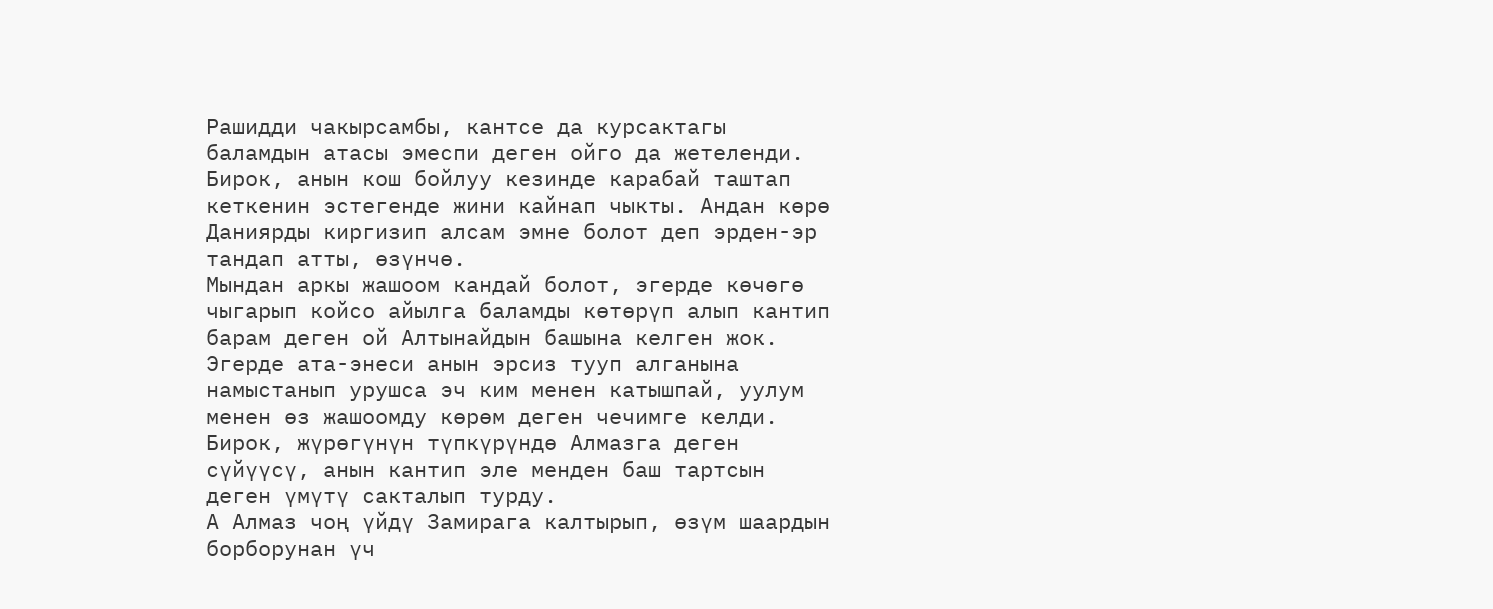Рашидди чакырсамбы, кантсе да курсактагы баламдын атасы эмеспи деген ойго да жетеленди. Бирок, анын кош бойлуу кезинде карабай таштап кеткенин эстегенде жини кайнап чыкты. Андан көрө Даниярды киргизип алсам эмне болот деп эрден-эр тандап атты, өзүнчө.
Мындан аркы жашоом кандай болот, эгерде көчөгө чыгарып койсо айылга баламды көтөрүп алып кантип барам деген ой Алтынайдын башына келген жок. Эгерде ата-энеси анын эрсиз тууп алганына намыстанып урушса эч ким менен катышпай, уулум менен өз жашоомду көрөм деген чечимге келди. Бирок, жүрөгүнүн түпкүрүндө Алмазга деген сүйүүсү, анын кантип эле менден баш тартсын деген үмүтү сакталып турду.
А Алмаз чоң үйдү Замирага калтырып, өзүм шаардын борборунан үч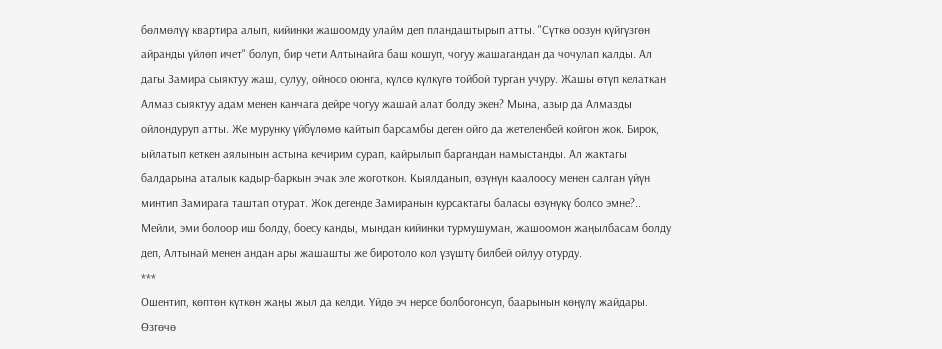бөлмөлүү квартира алып, кийинки жашоомду улайм деп пландаштырып атты. "Сүткө оозун күйгүзгөн айранды үйлөп ичет" болуп, бир чети Алтынайга баш кошуп, чогуу жашагандан да чочулап калды. Ал дагы Замира сыяктуу жаш, сулуу, ойносо оюнга, күлсө күлкүгө тойбой турган учуру. Жашы өтүп келаткан Алмаз сыяктуу адам менен канчага дейре чогуу жашай алат болду экен? Мына, азыр да Алмазды ойлондуруп атты. Же мурунку үйбүлөмө кайтып барсамбы деген ойго да жетеленбей койгон жок. Бирок, ыйлатып кеткен аялынын астына кечирим сурап, кайрылып баргандан намыстанды. Ал жактагы балдарына аталык кадыр-баркын эчак эле жоготкон. Кыялданып, өзүнүн каалоосу менен салган үйүн минтип Замирага таштап отурат. Жок дегенде Замиранын курсактагы баласы өзүнүкү болсо эмне?.. Мейли, эми болоор иш болду, боесу канды, мындан кийинки турмушуман, жашоомон жаңылбасам болду деп, Алтынай менен андан ары жашашты же биротоло кол үзүштү билбей ойлуу отурду.
***
Ошентип, көптөн күткөн жаңы жыл да келди. Үйдө эч нерсе болбогонсуп, баарынын көңүлү жайдары. Өзгөчө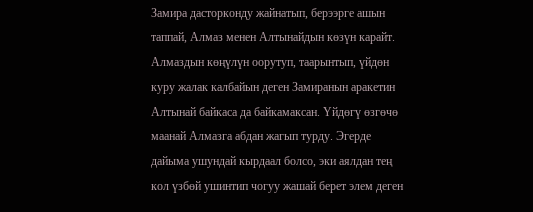Замира дасторконду жайнатып, берээрге ашын таппай, Алмаз менен Алтынайдын көзүн карайт. Алмаздын көңүлүн оорутуп, таарынтып, үйдөн куру жалак калбайын деген Замиранын аракетин Алтынай байкаса да байкамаксан. Үйдөгү өзгөчө маанай Алмазга абдан жагып турду. Эгерде дайыма ушундай кырдаал болсо, эки аялдан тең кол үзбөй ушинтип чогуу жашай берет элем деген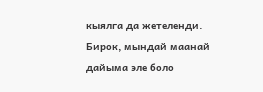кыялга да жетеленди. Бирок, мындай маанай дайыма эле боло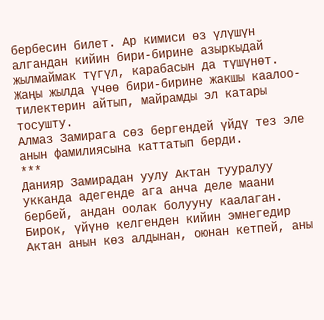бербесин билет. Ар кимиси өз үлүшүн алгандан кийин бири-бирине азыркыдай жылмаймак түгүл, карабасын да түшүнөт.
Жаңы жылда үчөө бири-бирине жакшы каалоо-тилектерин айтып, майрамды эл катары тосушту.
Алмаз Замирага сөз бергендей үйдү тез эле анын фамилиясына каттатып берди.
***
Данияр Замирадан уулу Актан тууралуу укканда адегенде ага анча деле маани бербей, андан оолак болууну каалаган. Бирок, үйүнө келгенден кийин эмнегедир Актан анын көз алдынан, оюнан кетпей, аны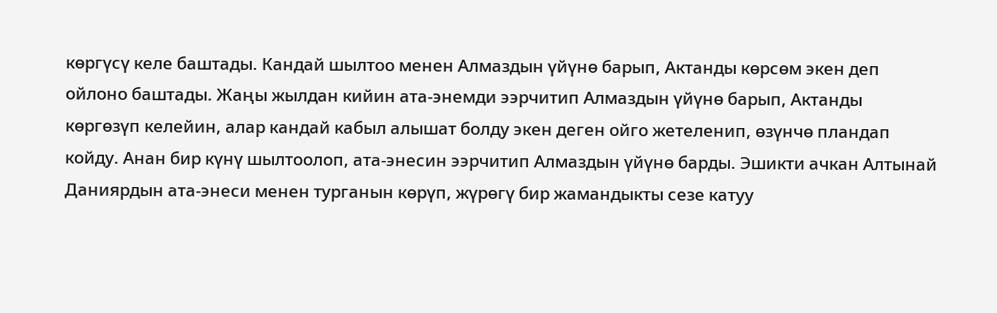көргүсү келе баштады. Кандай шылтоо менен Алмаздын үйүнө барып, Актанды көрсөм экен деп ойлоно баштады. Жаңы жылдан кийин ата-энемди ээрчитип Алмаздын үйүнө барып, Актанды көргөзүп келейин, алар кандай кабыл алышат болду экен деген ойго жетеленип, өзүнчө пландап койду. Анан бир күнү шылтоолоп, ата-энесин ээрчитип Алмаздын үйүнө барды. Эшикти ачкан Алтынай Даниярдын ата-энеси менен турганын көрүп, жүрөгү бир жамандыкты сезе катуу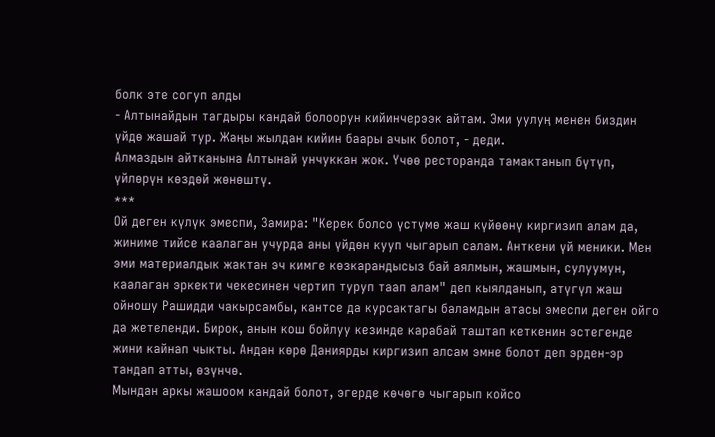болк эте согуп алды
- Алтынайдын тагдыры кандай болоорун кийинчерээк айтам. Эми уулуң менен биздин үйдө жашай тур. Жаңы жылдан кийин баары ачык болот, - деди.
Алмаздын айтканына Алтынай унчуккан жок. Үчөө ресторанда тамактанып бүтүп, үйлөрүн көздөй жөнөштү.
***
Ой деген күлүк эмеспи, Замира: "Керек болсо үстүмө жаш күйөөнү киргизип алам да, жиниме тийсе каалаган учурда аны үйдөн кууп чыгарып салам. Анткени үй меники. Мен эми материалдык жактан эч кимге көзкарандысыз бай аялмын, жашмын, сулуумун, каалаган эркекти чекесинен чертип туруп таап алам" деп кыялданып, атүгүл жаш ойношу Рашидди чакырсамбы, кантсе да курсактагы баламдын атасы эмеспи деген ойго да жетеленди. Бирок, анын кош бойлуу кезинде карабай таштап кеткенин эстегенде жини кайнап чыкты. Андан көрө Даниярды киргизип алсам эмне болот деп эрден-эр тандап атты, өзүнчө.
Мындан аркы жашоом кандай болот, эгерде көчөгө чыгарып койсо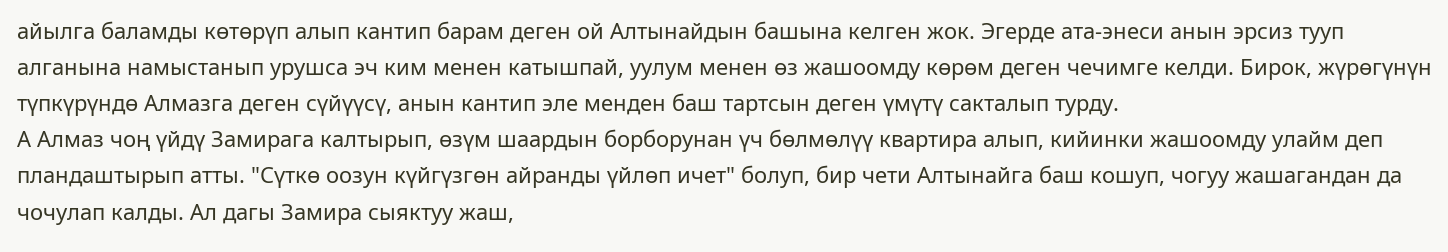айылга баламды көтөрүп алып кантип барам деген ой Алтынайдын башына келген жок. Эгерде ата-энеси анын эрсиз тууп алганына намыстанып урушса эч ким менен катышпай, уулум менен өз жашоомду көрөм деген чечимге келди. Бирок, жүрөгүнүн түпкүрүндө Алмазга деген сүйүүсү, анын кантип эле менден баш тартсын деген үмүтү сакталып турду.
А Алмаз чоң үйдү Замирага калтырып, өзүм шаардын борборунан үч бөлмөлүү квартира алып, кийинки жашоомду улайм деп пландаштырып атты. "Сүткө оозун күйгүзгөн айранды үйлөп ичет" болуп, бир чети Алтынайга баш кошуп, чогуу жашагандан да чочулап калды. Ал дагы Замира сыяктуу жаш,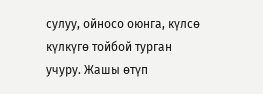сулуу, ойносо оюнга, күлсө күлкүгө тойбой турган учуру. Жашы өтүп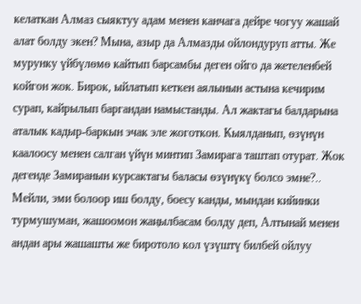келаткан Алмаз сыяктуу адам менен канчага дейре чогуу жашай алат болду экен? Мына, азыр да Алмазды ойлондуруп атты. Же мурунку үйбүлөмө кайтып барсамбы деген ойго да жетеленбей койгон жок. Бирок, ыйлатып кеткен аялынын астына кечирим сурап, кайрылып баргандан намыстанды. Ал жактагы балдарына аталык кадыр-баркын эчак эле жоготкон. Кыялданып, өзүнүн каалоосу менен салган үйүн минтип Замирага таштап отурат. Жок дегенде Замиранын курсактагы баласы өзүнүкү болсо эмне?.. Мейли, эми болоор иш болду, боесу канды, мындан кийинки турмушуман, жашоомон жаңылбасам болду деп, Алтынай менен андан ары жашашты же биротоло кол үзүштү билбей ойлуу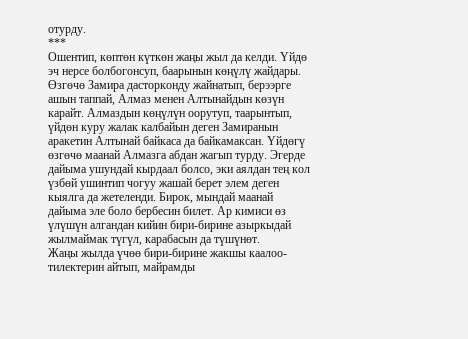отурду.
***
Ошентип, көптөн күткөн жаңы жыл да келди. Үйдө эч нерсе болбогонсуп, баарынын көңүлү жайдары. Өзгөчө Замира дасторконду жайнатып, берээрге ашын таппай, Алмаз менен Алтынайдын көзүн карайт. Алмаздын көңүлүн оорутуп, таарынтып, үйдөн куру жалак калбайын деген Замиранын аракетин Алтынай байкаса да байкамаксан. Үйдөгү өзгөчө маанай Алмазга абдан жагып турду. Эгерде дайыма ушундай кырдаал болсо, эки аялдан тең кол үзбөй ушинтип чогуу жашай берет элем деген кыялга да жетеленди. Бирок, мындай маанай дайыма эле боло бербесин билет. Ар кимиси өз үлүшүн алгандан кийин бири-бирине азыркыдай жылмаймак түгүл, карабасын да түшүнөт.
Жаңы жылда үчөө бири-бирине жакшы каалоо-тилектерин айтып, майрамды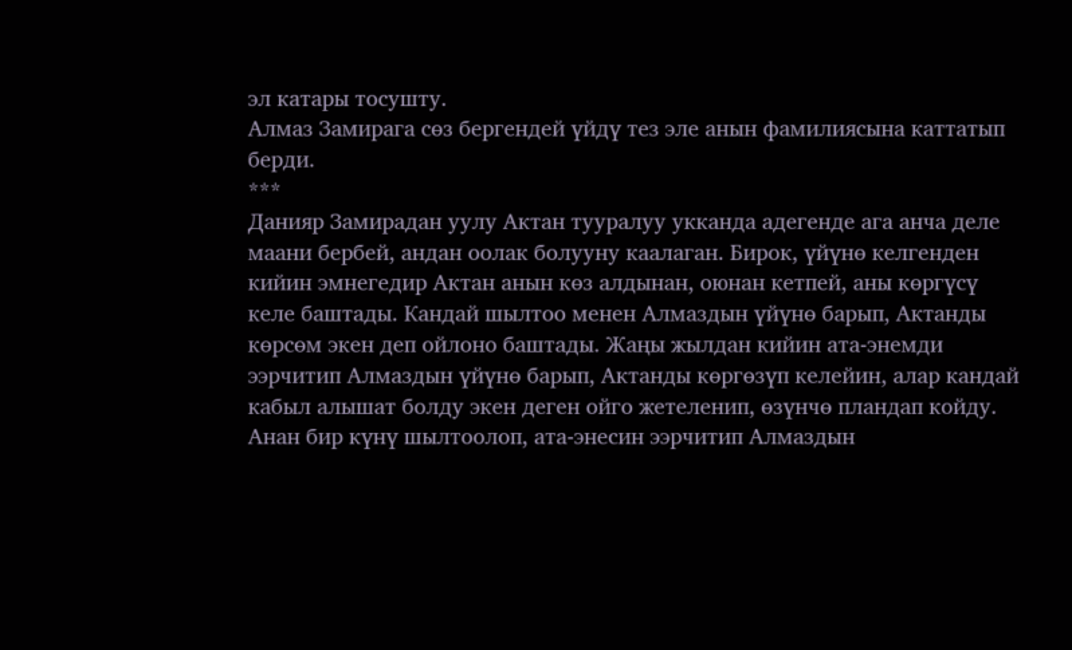эл катары тосушту.
Алмаз Замирага сөз бергендей үйдү тез эле анын фамилиясына каттатып берди.
***
Данияр Замирадан уулу Актан тууралуу укканда адегенде ага анча деле маани бербей, андан оолак болууну каалаган. Бирок, үйүнө келгенден кийин эмнегедир Актан анын көз алдынан, оюнан кетпей, аны көргүсү келе баштады. Кандай шылтоо менен Алмаздын үйүнө барып, Актанды көрсөм экен деп ойлоно баштады. Жаңы жылдан кийин ата-энемди ээрчитип Алмаздын үйүнө барып, Актанды көргөзүп келейин, алар кандай кабыл алышат болду экен деген ойго жетеленип, өзүнчө пландап койду. Анан бир күнү шылтоолоп, ата-энесин ээрчитип Алмаздын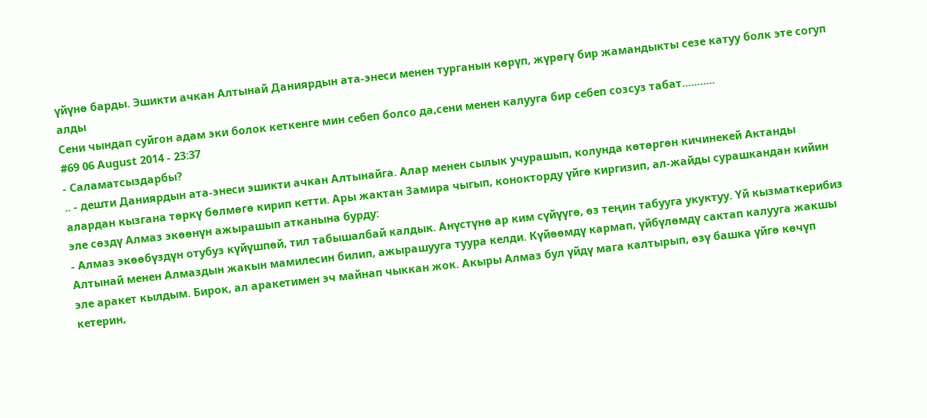үйүнө барды. Эшикти ачкан Алтынай Даниярдын ата-энеси менен турганын көрүп, жүрөгү бир жамандыкты сезе катуу болк эте согуп алды
Сени чындап суйгон адам эки болок кеткенге мин себеп болсо да,сени менен калууга бир себеп созсуз табат...........
#69 06 August 2014 - 23:37
- Саламатсыздарбы?
.. - дешти Даниярдын ата-энеси эшикти ачкан Алтынайга. Алар менен сылык учурашып, колунда көтөргөн кичинекей Актанды алардан кызгана төркү бөлмөгө кирип кетти. Ары жактан Замира чыгып, конокторду үйгө киргизип, ал-жайды сурашкандан кийин эле сөздү Алмаз экөөнүн ажырашып атканына бурду:
- Алмаз экөөбүздүн отубуз күйүшпөй, тил табышалбай калдык. Анүстүнө ар ким сүйүүгө, өз теңин табууга укуктуу. Үй кызматкерибиз Алтынай менен Алмаздын жакын мамилесин билип, ажырашууга туура келди. Күйөөмдү кармап, үйбүлөмдү сактап калууга жакшы эле аракет кылдым. Бирок, ал аракетимен эч майнап чыккан жок. Акыры Алмаз бул үйдү мага калтырып, өзү башка үйгө көчүп кетерин,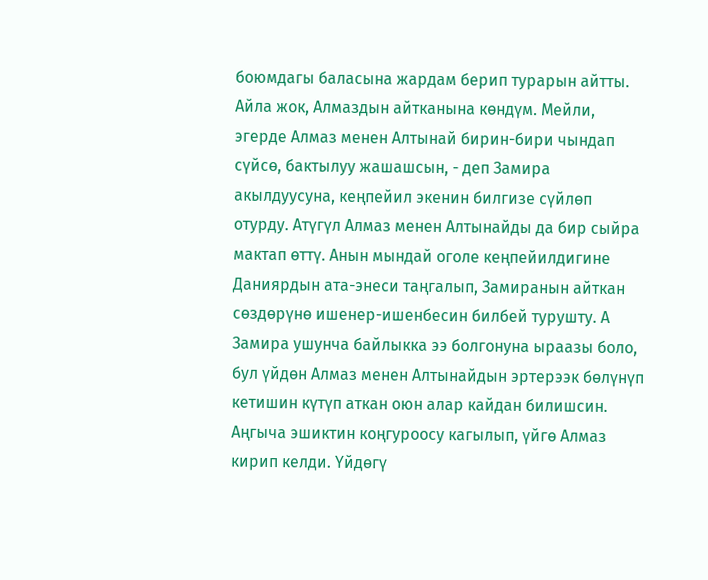боюмдагы баласына жардам берип турарын айтты. Айла жок, Алмаздын айтканына көндүм. Мейли, эгерде Алмаз менен Алтынай бирин-бири чындап сүйсө, бактылуу жашашсын, - деп Замира акылдуусуна, кеңпейил экенин билгизе сүйлөп отурду. Атүгүл Алмаз менен Алтынайды да бир сыйра мактап өттү. Анын мындай оголе кеңпейилдигине Даниярдын ата-энеси таңгалып, Замиранын айткан сөздөрүнө ишенер-ишенбесин билбей турушту. А Замира ушунча байлыкка ээ болгонуна ыраазы боло, бул үйдөн Алмаз менен Алтынайдын эртерээк бөлүнүп кетишин күтүп аткан оюн алар кайдан билишсин.
Аңгыча эшиктин коңгуроосу кагылып, үйгө Алмаз кирип келди. Үйдөгү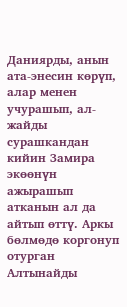Даниярды, анын ата-энесин көрүп, алар менен учурашып, ал-жайды сурашкандан кийин Замира экөөнүн ажырашып атканын ал да айтып өттү. Аркы бөлмөдө коргонуп отурган Алтынайды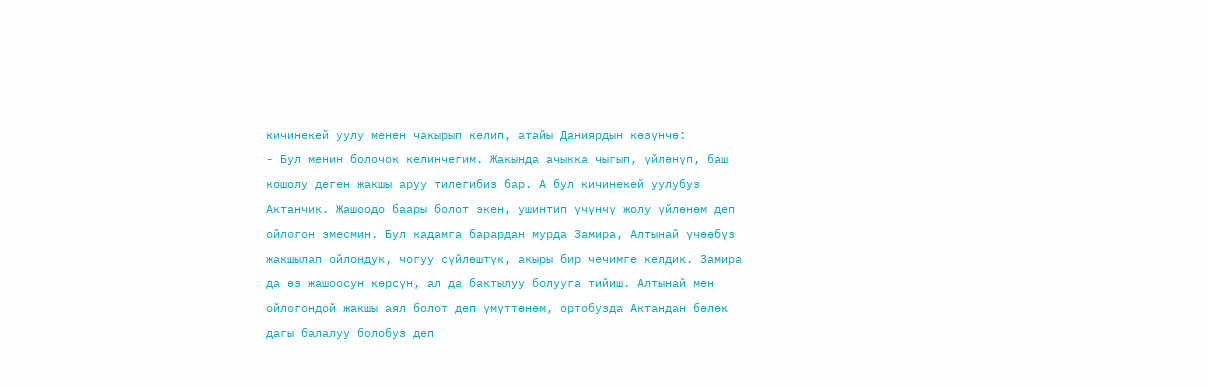кичинекей уулу менен чакырып келип, атайы Даниярдын көзүнчө:
- Бул менин болочок келинчегим. Жакында ачыкка чыгып, үйлөнүп, баш кошолу деген жакшы аруу тилегибиз бар. А бул кичинекей уулубуз Актанчик. Жашоодо баары болот экен, ушинтип үчүнчү жолу үйлөнөм деп ойлогон эмесмин. Бул кадамга барардан мурда Замира, Алтынай үчөөбүз жакшылап ойлондук, чогуу сүйлөштүк, акыры бир чечимге келдик. Замира да өз жашоосун көрсүн, ал да бактылуу болууга тийиш. Алтынай мен ойлогондой жакшы аял болот деп үмүттөнөм, ортобузда Актандан бөлөк дагы балалуу болобуз деп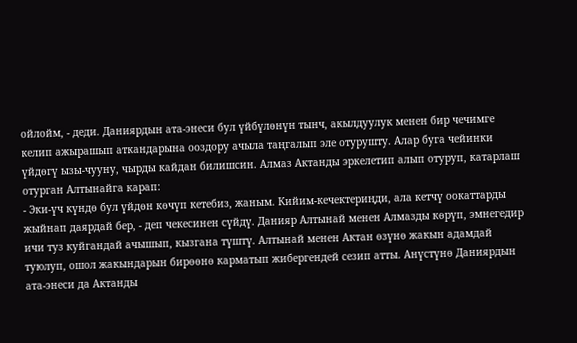ойлойм, - деди. Даниярдын ата-энеси бул үйбүлөнүн тынч, акылдуулук менен бир чечимге келип ажырашып аткандарына ооздору ачыла таңгалып эле отурушту. Алар буга чейинки үйдөгү ызы-чууну, чырды кайдан билишсин. Алмаз Актанды эркелетип алып отуруп, катарлаш отурган Алтынайга карап:
- Эки-үч күндө бул үйдөн көчүп кетебиз, жаным. Кийим-кечектериңди, ала кетчү оокаттарды жыйнап даярдай бер, - деп чекесинен сүйдү. Данияр Алтынай менен Алмазды көрүп, эмнегедир ичи туз куйгандай ачышып, кызгана түштү. Алтынай менен Актан өзүнө жакын адамдай туюлуп, ошол жакындарын бирөөнө карматып жибергендей сезип атты. Анүстүнө Даниярдын ата-энеси да Актанды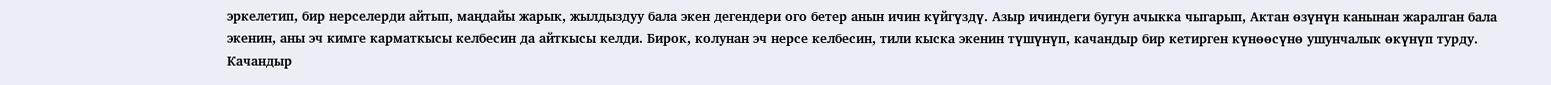эркелетип, бир нерселерди айтып, маңдайы жарык, жылдыздуу бала экен дегендери ого бетер анын ичин күйгүздү. Азыр ичиндеги бугун ачыкка чыгарып, Актан өзүнүн канынан жаралган бала экенин, аны эч кимге карматкысы келбесин да айткысы келди. Бирок, колунан эч нерсе келбесин, тили кыска экенин түшүнүп, качандыр бир кетирген күнөөсүнө ушунчалык өкүнүп турду. Качандыр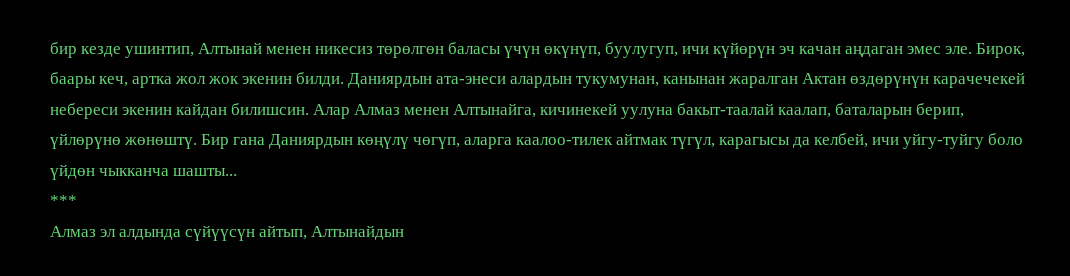бир кезде ушинтип, Алтынай менен никесиз төрөлгөн баласы үчүн өкүнүп, буулугуп, ичи күйөрүн эч качан аңдаган эмес эле. Бирок, баары кеч, артка жол жок экенин билди. Даниярдын ата-энеси алардын тукумунан, канынан жаралган Актан өздөрүнүн карачечекей небереси экенин кайдан билишсин. Алар Алмаз менен Алтынайга, кичинекей уулуна бакыт-таалай каалап, баталарын берип, үйлөрүнө жөнөштү. Бир гана Даниярдын көңүлү чөгүп, аларга каалоо-тилек айтмак түгүл, карагысы да келбей, ичи уйгу-туйгу боло үйдөн чыкканча шашты...
***
Алмаз эл алдында сүйүүсүн айтып, Алтынайдын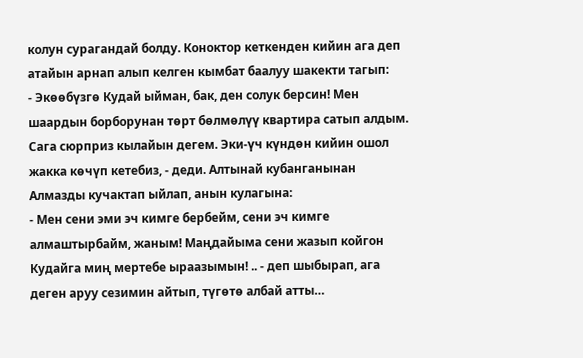колун сурагандай болду. Коноктор кеткенден кийин ага деп атайын арнап алып келген кымбат баалуу шакекти тагып:
- Экөөбүзгө Кудай ыйман, бак, ден солук берсин! Мен шаардын борборунан төрт бөлмөлүү квартира сатып алдым. Сага сюрприз кылайын дегем. Эки-үч күндөн кийин ошол жакка көчүп кетебиз, - деди. Алтынай кубанганынан Алмазды кучактап ыйлап, анын кулагына:
- Мен сени эми эч кимге бербейм, сени эч кимге алмаштырбайм, жаным! Маңдайыма сени жазып койгон Кудайга миң мертебе ыраазымын! .. - деп шыбырап, ага деген аруу сезимин айтып, түгөтө албай атты…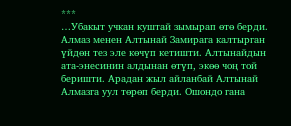***
…Убакыт учкан куштай зымырап өтө берди. Алмаз менен Алтынай Замирага калтырган үйдөн тез эле көчүп кетишти. Алтынайдын ата-энесинин алдынан өтүп, экөө чоң той беришти. Арадан жыл айланбай Алтынай Алмазга уул төрөп берди. Ошондо гана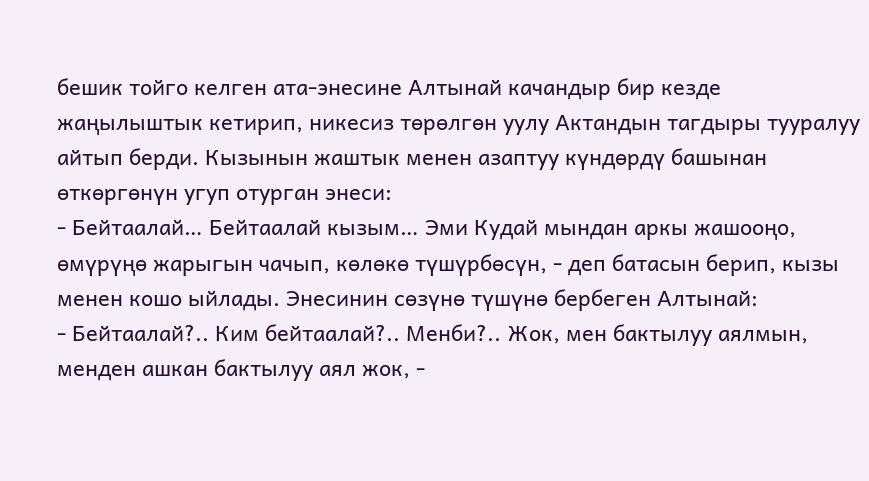бешик тойго келген ата-энесине Алтынай качандыр бир кезде жаңылыштык кетирип, никесиз төрөлгөн уулу Актандын тагдыры тууралуу айтып берди. Кызынын жаштык менен азаптуу күндөрдү башынан өткөргөнүн угуп отурган энеси:
- Бейтаалай… Бейтаалай кызым… Эми Кудай мындан аркы жашооңо, өмүрүңө жарыгын чачып, көлөкө түшүрбөсүн, - деп батасын берип, кызы менен кошо ыйлады. Энесинин сөзүнө түшүнө бербеген Алтынай:
- Бейтаалай?.. Ким бейтаалай?.. Менби?.. Жок, мен бактылуу аялмын, менден ашкан бактылуу аял жок, -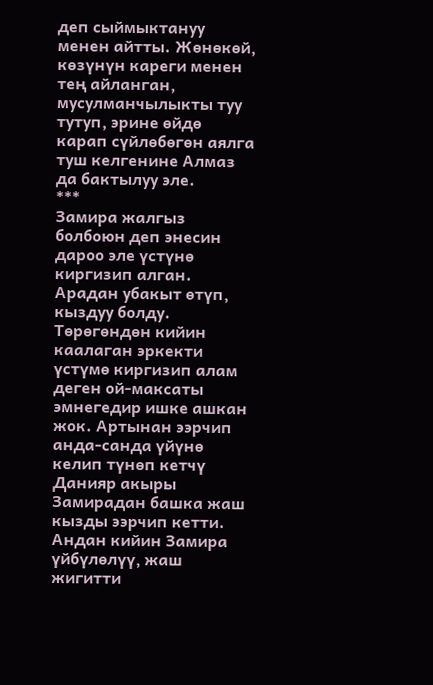деп сыймыктануу менен айтты. Жөнөкөй, көзүнүн кареги менен тең айланган, мусулманчылыкты туу тутуп, эрине өйдө карап сүйлөбөгөн аялга туш келгенине Алмаз да бактылуу эле.
***
Замира жалгыз болбоюн деп энесин дароо эле үстүнө киргизип алган. Арадан убакыт өтүп, кыздуу болду. Төрөгөндөн кийин каалаган эркекти үстүмө киргизип алам деген ой-максаты эмнегедир ишке ашкан жок. Артынан ээрчип анда-санда үйүнө келип түнөп кетчү Данияр акыры Замирадан башка жаш кызды ээрчип кетти. Андан кийин Замира үйбүлөлүү, жаш жигитти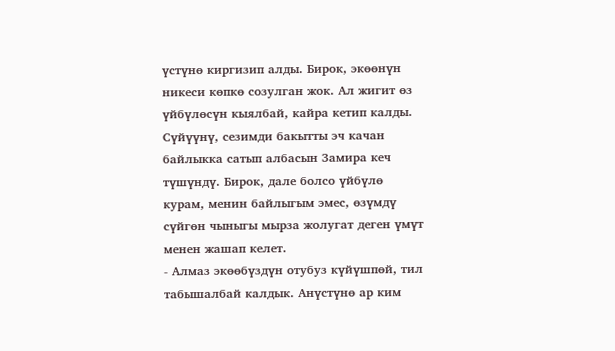үстүнө киргизип алды. Бирок, экөөнүн никеси көпкө созулган жок. Ал жигит өз үйбүлөсүн кыялбай, кайра кетип калды. Сүйүүнү, сезимди бакытты эч качан байлыкка сатып албасын Замира кеч түшүндү. Бирок, дале болсо үйбүлө курам, менин байлыгым эмес, өзүмдү сүйгөн чыныгы мырза жолугат деген үмүт менен жашап келет.
- Алмаз экөөбүздүн отубуз күйүшпөй, тил табышалбай калдык. Анүстүнө ар ким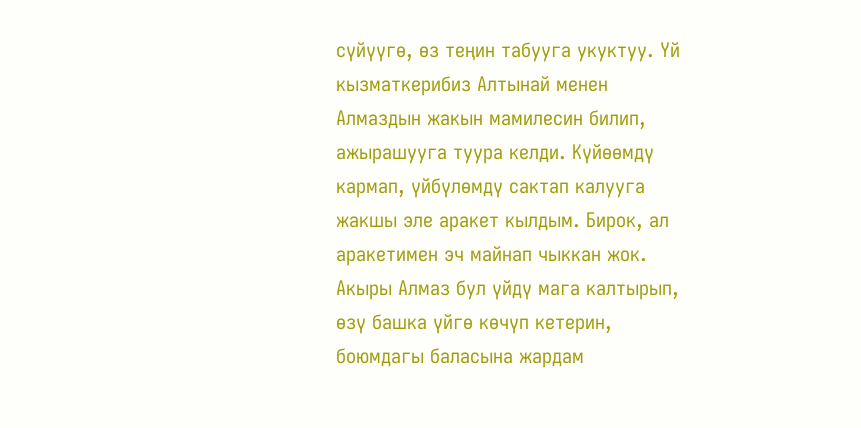сүйүүгө, өз теңин табууга укуктуу. Үй кызматкерибиз Алтынай менен Алмаздын жакын мамилесин билип, ажырашууга туура келди. Күйөөмдү кармап, үйбүлөмдү сактап калууга жакшы эле аракет кылдым. Бирок, ал аракетимен эч майнап чыккан жок. Акыры Алмаз бул үйдү мага калтырып, өзү башка үйгө көчүп кетерин, боюмдагы баласына жардам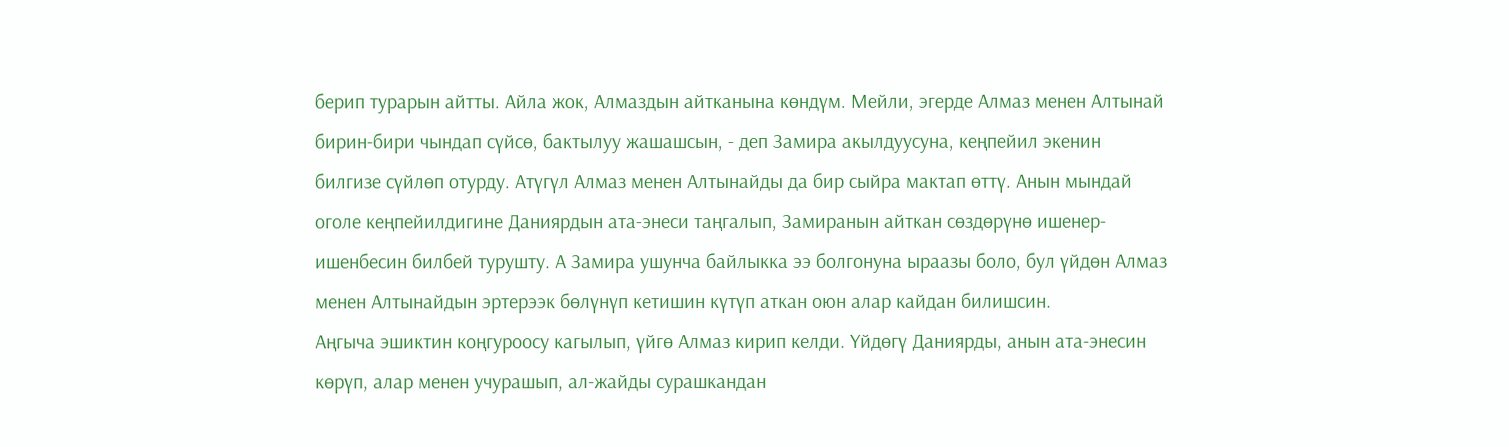берип турарын айтты. Айла жок, Алмаздын айтканына көндүм. Мейли, эгерде Алмаз менен Алтынай бирин-бири чындап сүйсө, бактылуу жашашсын, - деп Замира акылдуусуна, кеңпейил экенин билгизе сүйлөп отурду. Атүгүл Алмаз менен Алтынайды да бир сыйра мактап өттү. Анын мындай оголе кеңпейилдигине Даниярдын ата-энеси таңгалып, Замиранын айткан сөздөрүнө ишенер-ишенбесин билбей турушту. А Замира ушунча байлыкка ээ болгонуна ыраазы боло, бул үйдөн Алмаз менен Алтынайдын эртерээк бөлүнүп кетишин күтүп аткан оюн алар кайдан билишсин.
Аңгыча эшиктин коңгуроосу кагылып, үйгө Алмаз кирип келди. Үйдөгү Даниярды, анын ата-энесин көрүп, алар менен учурашып, ал-жайды сурашкандан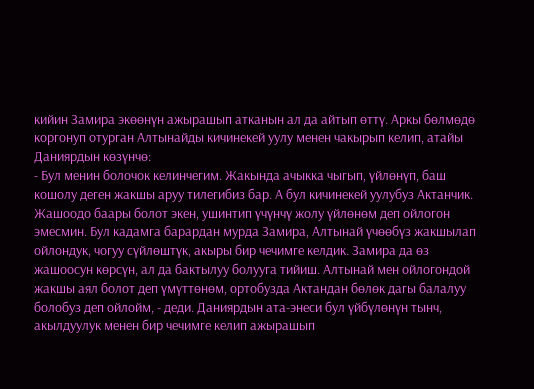кийин Замира экөөнүн ажырашып атканын ал да айтып өттү. Аркы бөлмөдө коргонуп отурган Алтынайды кичинекей уулу менен чакырып келип, атайы Даниярдын көзүнчө:
- Бул менин болочок келинчегим. Жакында ачыкка чыгып, үйлөнүп, баш кошолу деген жакшы аруу тилегибиз бар. А бул кичинекей уулубуз Актанчик. Жашоодо баары болот экен, ушинтип үчүнчү жолу үйлөнөм деп ойлогон эмесмин. Бул кадамга барардан мурда Замира, Алтынай үчөөбүз жакшылап ойлондук, чогуу сүйлөштүк, акыры бир чечимге келдик. Замира да өз жашоосун көрсүн, ал да бактылуу болууга тийиш. Алтынай мен ойлогондой жакшы аял болот деп үмүттөнөм, ортобузда Актандан бөлөк дагы балалуу болобуз деп ойлойм, - деди. Даниярдын ата-энеси бул үйбүлөнүн тынч, акылдуулук менен бир чечимге келип ажырашып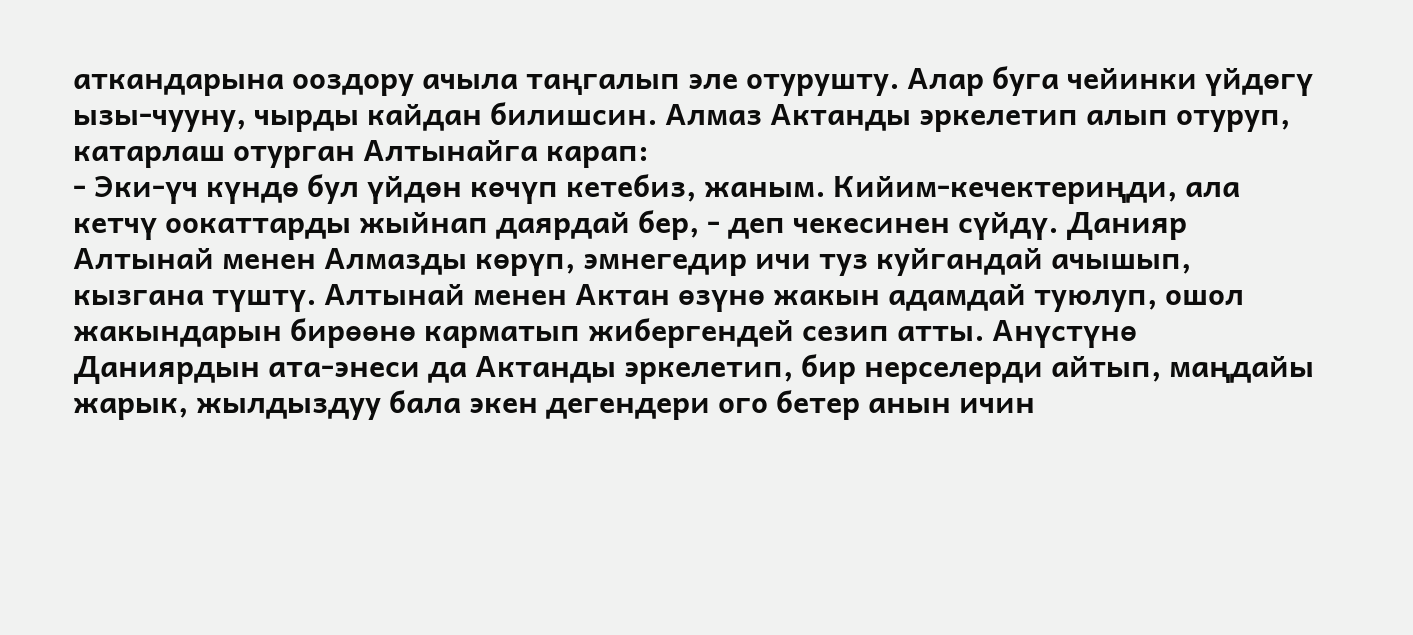аткандарына ооздору ачыла таңгалып эле отурушту. Алар буга чейинки үйдөгү ызы-чууну, чырды кайдан билишсин. Алмаз Актанды эркелетип алып отуруп, катарлаш отурган Алтынайга карап:
- Эки-үч күндө бул үйдөн көчүп кетебиз, жаным. Кийим-кечектериңди, ала кетчү оокаттарды жыйнап даярдай бер, - деп чекесинен сүйдү. Данияр Алтынай менен Алмазды көрүп, эмнегедир ичи туз куйгандай ачышып, кызгана түштү. Алтынай менен Актан өзүнө жакын адамдай туюлуп, ошол жакындарын бирөөнө карматып жибергендей сезип атты. Анүстүнө Даниярдын ата-энеси да Актанды эркелетип, бир нерселерди айтып, маңдайы жарык, жылдыздуу бала экен дегендери ого бетер анын ичин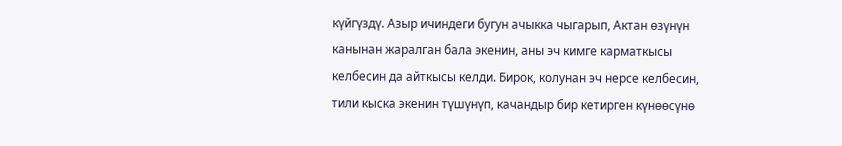күйгүздү. Азыр ичиндеги бугун ачыкка чыгарып, Актан өзүнүн канынан жаралган бала экенин, аны эч кимге карматкысы келбесин да айткысы келди. Бирок, колунан эч нерсе келбесин, тили кыска экенин түшүнүп, качандыр бир кетирген күнөөсүнө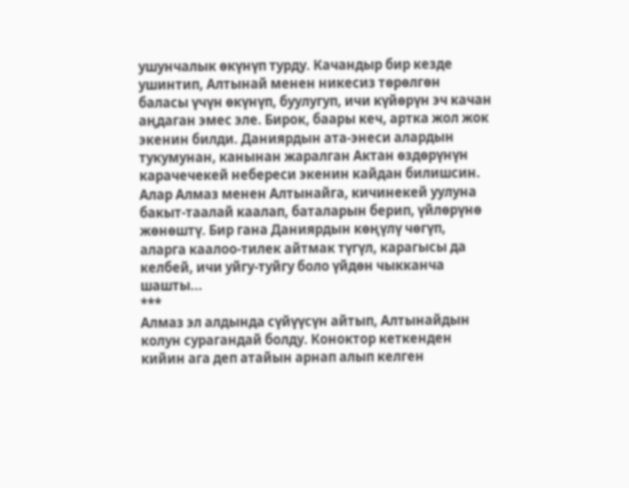ушунчалык өкүнүп турду. Качандыр бир кезде ушинтип, Алтынай менен никесиз төрөлгөн баласы үчүн өкүнүп, буулугуп, ичи күйөрүн эч качан аңдаган эмес эле. Бирок, баары кеч, артка жол жок экенин билди. Даниярдын ата-энеси алардын тукумунан, канынан жаралган Актан өздөрүнүн карачечекей небереси экенин кайдан билишсин. Алар Алмаз менен Алтынайга, кичинекей уулуна бакыт-таалай каалап, баталарын берип, үйлөрүнө жөнөштү. Бир гана Даниярдын көңүлү чөгүп, аларга каалоо-тилек айтмак түгүл, карагысы да келбей, ичи уйгу-туйгу боло үйдөн чыкканча шашты...
***
Алмаз эл алдында сүйүүсүн айтып, Алтынайдын колун сурагандай болду. Коноктор кеткенден кийин ага деп атайын арнап алып келген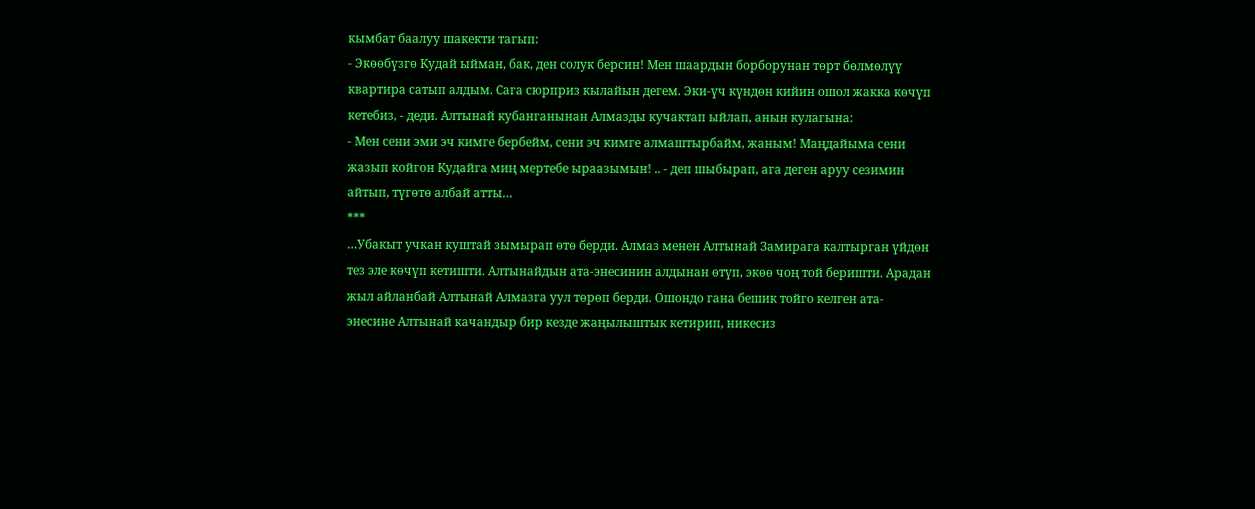кымбат баалуу шакекти тагып:
- Экөөбүзгө Кудай ыйман, бак, ден солук берсин! Мен шаардын борборунан төрт бөлмөлүү квартира сатып алдым. Сага сюрприз кылайын дегем. Эки-үч күндөн кийин ошол жакка көчүп кетебиз, - деди. Алтынай кубанганынан Алмазды кучактап ыйлап, анын кулагына:
- Мен сени эми эч кимге бербейм, сени эч кимге алмаштырбайм, жаным! Маңдайыма сени жазып койгон Кудайга миң мертебе ыраазымын! .. - деп шыбырап, ага деген аруу сезимин айтып, түгөтө албай атты…
***
…Убакыт учкан куштай зымырап өтө берди. Алмаз менен Алтынай Замирага калтырган үйдөн тез эле көчүп кетишти. Алтынайдын ата-энесинин алдынан өтүп, экөө чоң той беришти. Арадан жыл айланбай Алтынай Алмазга уул төрөп берди. Ошондо гана бешик тойго келген ата-энесине Алтынай качандыр бир кезде жаңылыштык кетирип, никесиз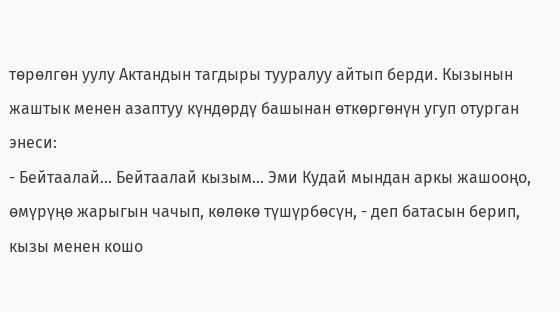төрөлгөн уулу Актандын тагдыры тууралуу айтып берди. Кызынын жаштык менен азаптуу күндөрдү башынан өткөргөнүн угуп отурган энеси:
- Бейтаалай… Бейтаалай кызым… Эми Кудай мындан аркы жашооңо, өмүрүңө жарыгын чачып, көлөкө түшүрбөсүн, - деп батасын берип, кызы менен кошо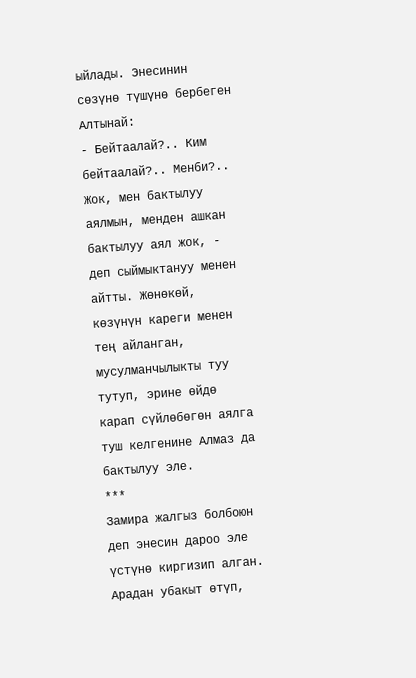ыйлады. Энесинин сөзүнө түшүнө бербеген Алтынай:
- Бейтаалай?.. Ким бейтаалай?.. Менби?.. Жок, мен бактылуу аялмын, менден ашкан бактылуу аял жок, - деп сыймыктануу менен айтты. Жөнөкөй, көзүнүн кареги менен тең айланган, мусулманчылыкты туу тутуп, эрине өйдө карап сүйлөбөгөн аялга туш келгенине Алмаз да бактылуу эле.
***
Замира жалгыз болбоюн деп энесин дароо эле үстүнө киргизип алган. Арадан убакыт өтүп,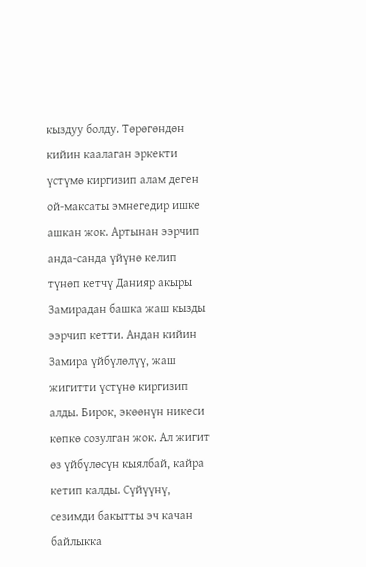кыздуу болду. Төрөгөндөн кийин каалаган эркекти үстүмө киргизип алам деген ой-максаты эмнегедир ишке ашкан жок. Артынан ээрчип анда-санда үйүнө келип түнөп кетчү Данияр акыры Замирадан башка жаш кызды ээрчип кетти. Андан кийин Замира үйбүлөлүү, жаш жигитти үстүнө киргизип алды. Бирок, экөөнүн никеси көпкө созулган жок. Ал жигит өз үйбүлөсүн кыялбай, кайра кетип калды. Сүйүүнү, сезимди бакытты эч качан байлыкка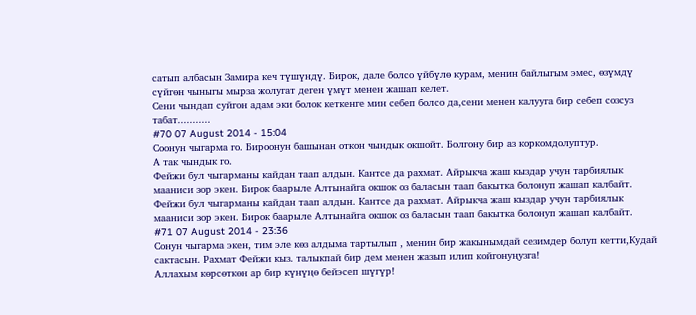сатып албасын Замира кеч түшүндү. Бирок, дале болсо үйбүлө курам, менин байлыгым эмес, өзүмдү сүйгөн чыныгы мырза жолугат деген үмүт менен жашап келет.
Сени чындап суйгон адам эки болок кеткенге мин себеп болсо да,сени менен калууга бир себеп созсуз табат...........
#70 07 August 2014 - 15:04
Соонун чыгарма го. Бироонун башынан откон чындык окшойт. Болгону бир аз коркомдолуптур.
А так чындык го.
Фейжи бул чыгарманы кайдан таап алдын. Кантсе да рахмат. Айрыкча жаш кыздар учун тарбиялык мааниси зор экен. Бирок баарыле Алтынайга окшок оз баласын таап бакытка болонуп жашап калбайт.
Фейжи бул чыгарманы кайдан таап алдын. Кантсе да рахмат. Айрыкча жаш кыздар учун тарбиялык мааниси зор экен. Бирок баарыле Алтынайга окшок оз баласын таап бакытка болонуп жашап калбайт.
#71 07 August 2014 - 23:36
Сонун чыгарма экен, тим эле көз алдыма тартылып , менин бир жакынымдай сезимдер болуп кетти,Кудай сактасын. Рахмат Фейжи кыз. талыкпай бир дем менен жазып илип койгонуңузга!
Аллахым көрсөткөн ар бир күнүңө бейэсеп шүгүр!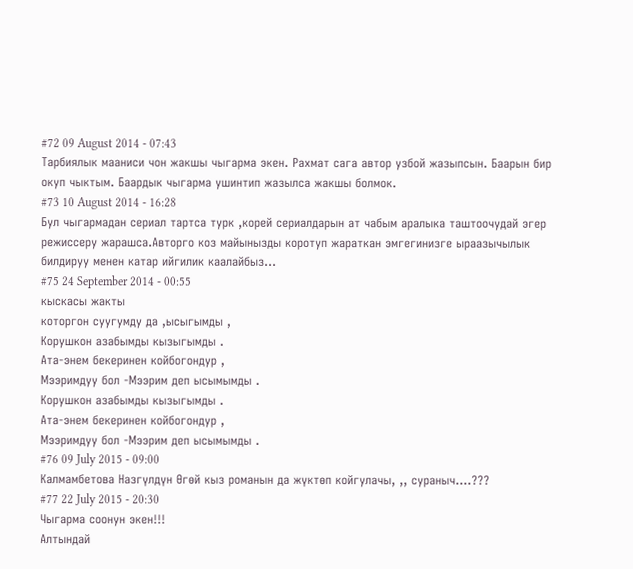#72 09 August 2014 - 07:43
Тарбиялык мааниси чон жакшы чыгарма экен. Рахмат сага автор узбой жазыпсын. Баарын бир окуп чыктым. Баардык чыгарма ушинтип жазылса жакшы болмок.
#73 10 August 2014 - 16:28
Бул чыгармадан сериал тартса турк ,корей сериалдарын ат чабым аралыка таштоочудай эгер режиссеру жарашса.Авторго коз майынызды коротуп жараткан эмгегинизге ыраазычылык билдируу менен катар ийгилик каалайбыз...
#75 24 September 2014 - 00:55
кыскасы жакты
которгон суугумду да ,ысыгымды ,
Корушкон азабымды кызыгымды .
Ата-энем бекеринен койбогондур ,
Мээримдуу бол -Мээрим деп ысымымды .
Корушкон азабымды кызыгымды .
Ата-энем бекеринен койбогондур ,
Мээримдуу бол -Мээрим деп ысымымды .
#76 09 July 2015 - 09:00
Калмамбетова Назгүлдүн Өгөй кыз романын да жүктөп койгулачы, ,, сураныч....???
#77 22 July 2015 - 20:30
Чыгарма соонун экен!!!
Алтындай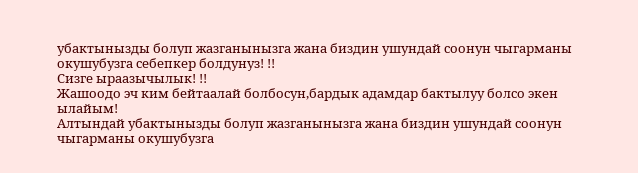убактынызды болуп жазганынызга жана биздин ушундай соонун чыгарманы окушубузга себепкер болдунуз! !!
Сизге ыраазычылык! !!
Жашоодо эч ким бейтаалай болбосун,бардык адамдар бактылуу болсо экен ылайым!
Алтындай убактынызды болуп жазганынызга жана биздин ушундай соонун чыгарманы окушубузга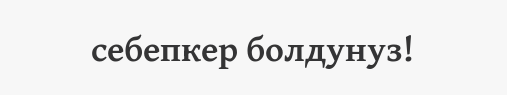себепкер болдунуз!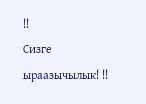!!
Сизге ыраазычылык! !!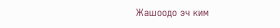Жашоодо эч ким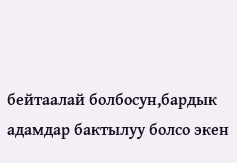бейтаалай болбосун,бардык адамдар бактылуу болсо экен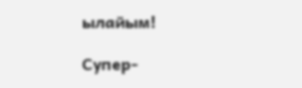ылайым!

Супер-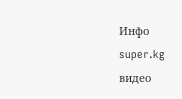Инфо
super.kg
видео